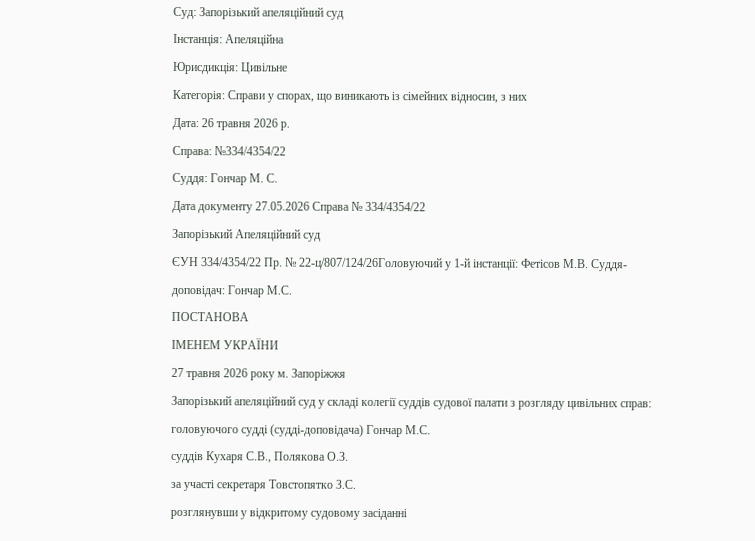Суд: Запорізький апеляційний суд
Інстанція: Апеляційна
Юрисдикція: Цивільне
Категорія: Справи у спорах, що виникають із сімейних відносин, з них
Дата: 26 травня 2026 р.
Справа: №334/4354/22
Суддя: Гончар М. С.
Дата документу 27.05.2026 Справа № 334/4354/22
Запорізький Апеляційний суд
ЄУН 334/4354/22 Пр. № 22-ц/807/124/26Головуючий у 1-й інстанції: Фетісов М.В. Суддя-доповідач: Гончар М.С.
ПОСТАНОВА
ІМЕНЕМ УКРАЇНИ
27 травня 2026 року м. Запоріжжя
Запорізький апеляційний суд у складі колегії суддів судової палати з розгляду цивільних справ:
головуючого судді (судді-доповідача) Гончар М.С.
суддів Кухаря С.В., Полякова О.З.
за участі секретаря Товстопятко З.С.
розглянувши у відкритому судовому засіданні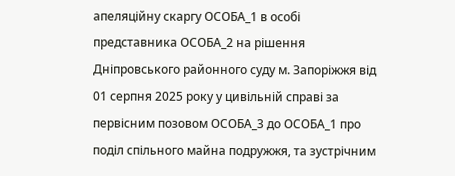апеляційну скаргу ОСОБА_1 в особі представника ОСОБА_2 на рішення Дніпровського районного суду м. Запоріжжя від 01 серпня 2025 року у цивільній справі за первісним позовом ОСОБА_3 до ОСОБА_1 про поділ спільного майна подружжя, та зустрічним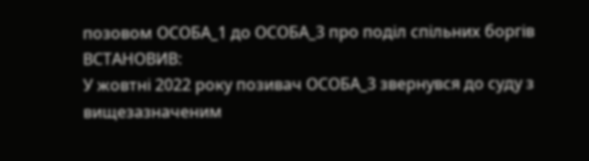позовом ОСОБА_1 до ОСОБА_3 про поділ спільних боргів
ВСТАНОВИВ:
У жовтні 2022 року позивач ОСОБА_3 звернувся до суду з вищезазначеним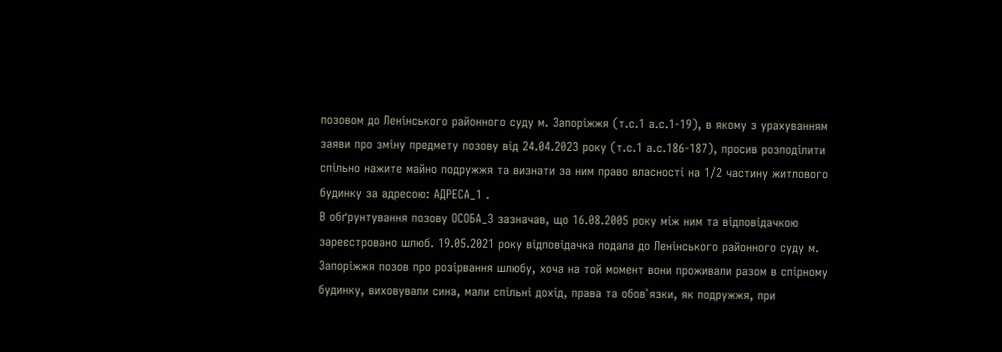позовом до Ленінського районного суду м. Запоріжжя (т.с.1 а.с.1-19), в якому з урахуванням заяви про зміну предмету позову від 24.04.2023 року (т.с.1 а.с.186-187), просив розподілити спільно нажите майно подружжя та визнати за ним право власності на 1/2 частину житлового будинку за адресою: АДРЕСА_1 .
В обґрунтування позову ОСОБА_3 зазначав, що 16.08.2005 року між ним та відповідачкою зареєстровано шлюб. 19.05.2021 року відповідачка подала до Ленінського районного суду м. Запоріжжя позов про розірвання шлюбу, хоча на той момент вони проживали разом в спірному будинку, виховували сина, мали спільні дохід, права та обов`язки, як подружжя, при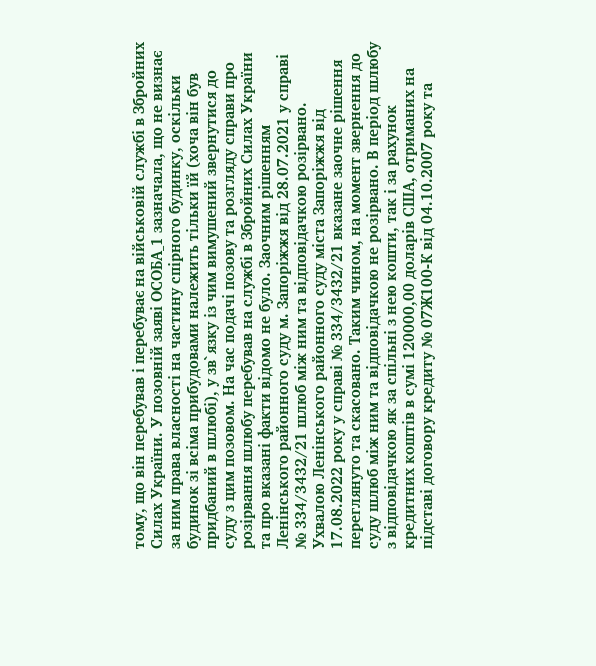тому, що він перебував і перебуває на військовій службі в Збройних Силах України. У позовній заяві ОСОБА_1 зазначала, що не визнає за ним права власності на частину спірного будинку, оскільки будинок зі всіма прибудовами належить тільки їй (хоча він був придбаний в шлюбі), у зв`язку із чим вимушений звернутися до суду з цим позовом. На час подачі позову та розгляду справи про розірвання шлюбу перебував на службі в Збройних Силах України та про вказані факти відомо не було. Заочним рішенням Ленінського районного суду м. Запоріжжя від 28.07.2021 у справі № 334/3432/21 шлюб між ним та відповідачкою розірвано. Ухвалою Ленінського районного суду міста Запоріжжя від 17.08.2022 року у справі № 334/3432/21 вказане заочне рішення переглянуто та скасовано. Таким чином, на момент звернення до суду шлюб між ним та відповідачкою не розірвано. В період шлюбу з відповідачкою як за спільні з нею кошти, так і за рахунок кредитних коштів в сумі 120000,00 доларів США, отриманих на підставі договору кредиту № 07Ж100-К від 04.10.2007 року та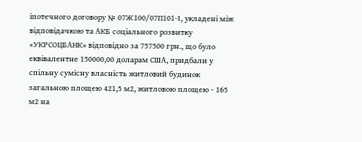іпотечного договору № 07Ж100/07П101-І, укладені між відповідачкою та АКБ соціального розвитку «УКРСОЦБАНК» відповідно за 757500 грн., що було еквівалентне 150000,00 доларам США, придбали у спільну сумісну власність житловий будинок загальною площею 421,5 м2, житловою площею - 165 м2 на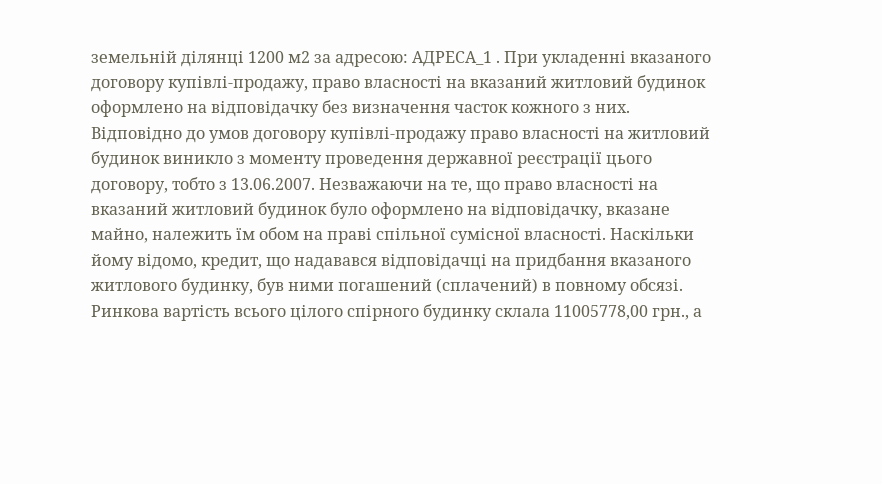земельній ділянці 1200 м2 за адресою: АДРЕСА_1 . При укладенні вказаного договору купівлі-продажу, право власності на вказаний житловий будинок оформлено на відповідачку без визначення часток кожного з них. Відповідно до умов договору купівлі-продажу право власності на житловий будинок виникло з моменту проведення державної реєстрації цього договору, тобто з 13.06.2007. Незважаючи на те, що право власності на вказаний житловий будинок було оформлено на відповідачку, вказане майно, належить їм обом на праві спільної сумісної власності. Наскільки йому відомо, кредит, що надавався відповідачці на придбання вказаного житлового будинку, був ними погашений (сплачений) в повному обсязі. Ринкова вартість всього цілого спірного будинку склала 11005778,00 грн., а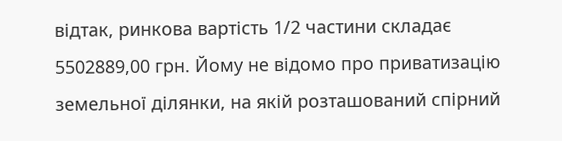відтак, ринкова вартість 1/2 частини складає 5502889,00 грн. Йому не відомо про приватизацію земельної ділянки, на якій розташований спірний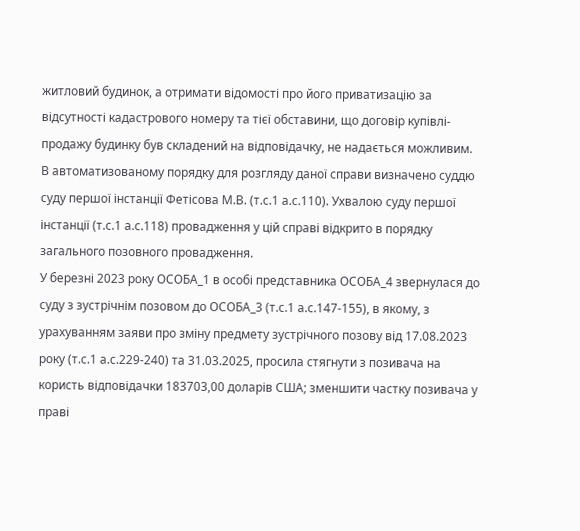житловий будинок, а отримати відомості про його приватизацію за відсутності кадастрового номеру та тієї обставини, що договір купівлі-продажу будинку був складений на відповідачку, не надається можливим.
В автоматизованому порядку для розгляду даної справи визначено суддю суду першої інстанції Фетісова М.В. (т.с.1 а.с.110). Ухвалою суду першої інстанції (т.с.1 а.с.118) провадження у цій справі відкрито в порядку загального позовного провадження.
У березні 2023 року ОСОБА_1 в особі представника ОСОБА_4 звернулася до суду з зустрічнім позовом до ОСОБА_3 (т.с.1 а.с.147-155), в якому, з урахуванням заяви про зміну предмету зустрічного позову від 17.08.2023 року (т.с.1 а.с.229-240) та 31.03.2025, просила стягнути з позивача на користь відповідачки 183703,00 доларів США; зменшити частку позивача у праві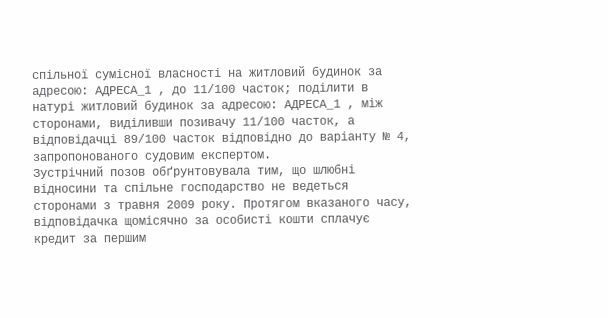спільної сумісної власності на житловий будинок за адресою: АДРЕСА_1 , до 11/100 часток; поділити в натурі житловий будинок за адресою: АДРЕСА_1 , між сторонами, виділивши позивачу 11/100 часток, а відповідачці 89/100 часток відповідно до варіанту № 4, запропонованого судовим експертом.
Зустрічний позов обґрунтовувала тим, що шлюбні відносини та спільне господарство не ведеться сторонами з травня 2009 року. Протягом вказаного часу, відповідачка щомісячно за особисті кошти сплачує кредит за першим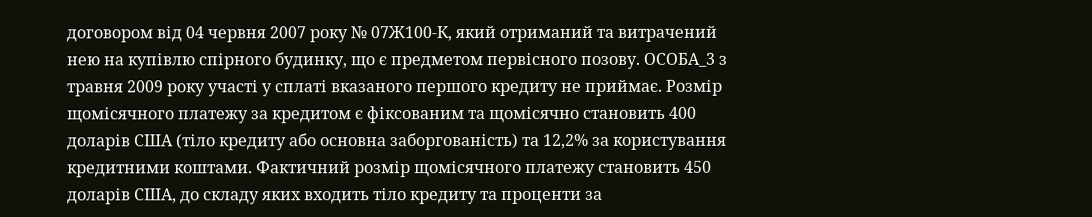договором від 04 червня 2007 року № 07Ж100-К, який отриманий та витрачений нею на купівлю спірного будинку, що є предметом первісного позову. ОСОБА_3 з травня 2009 року участі у сплаті вказаного першого кредиту не приймає. Розмір щомісячного платежу за кредитом є фіксованим та щомісячно становить 400 доларів США (тіло кредиту або основна заборгованість) та 12,2% за користування кредитними коштами. Фактичний розмір щомісячного платежу становить 450 доларів США, до складу яких входить тіло кредиту та проценти за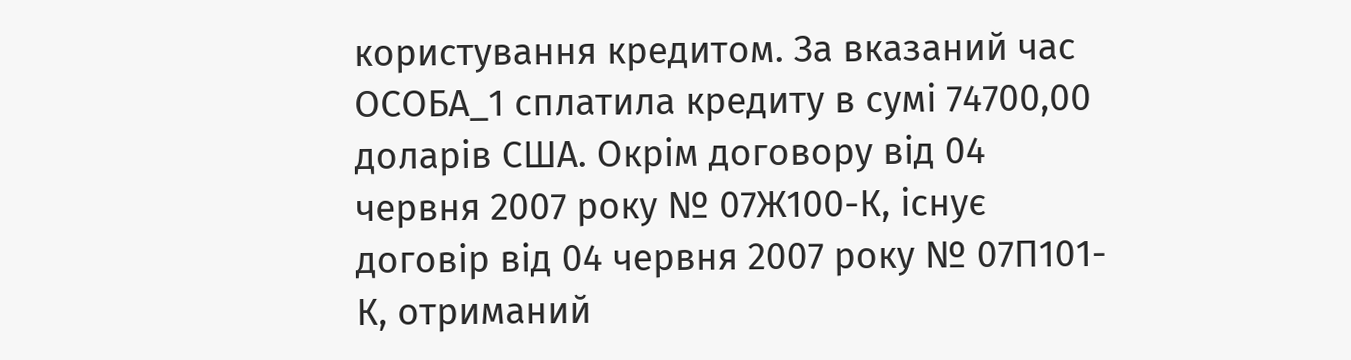користування кредитом. За вказаний час ОСОБА_1 сплатила кредиту в сумі 74700,00 доларів США. Окрім договору від 04 червня 2007 року № 07Ж100-К, існує договір від 04 червня 2007 року № 07П101-К, отриманий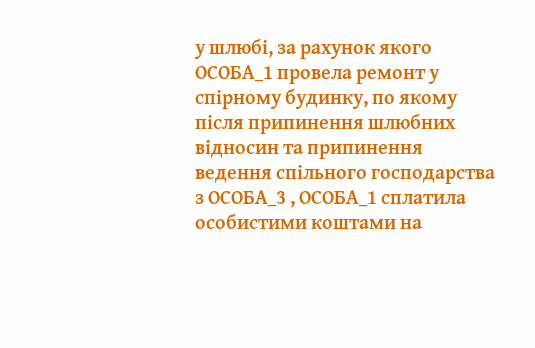у шлюбі, за рахунок якого ОСОБА_1 провела ремонт у спірному будинку, по якому після припинення шлюбних відносин та припинення ведення спільного господарства з ОСОБА_3 , ОСОБА_1 сплатила особистими коштами на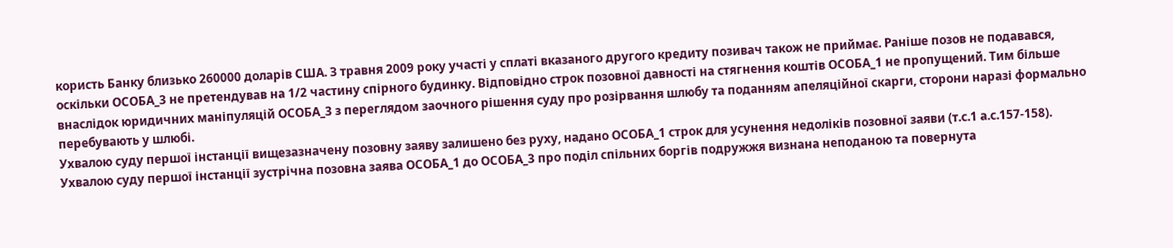користь Банку близько 260000 доларів США. З травня 2009 року участі у сплаті вказаного другого кредиту позивач також не приймає. Раніше позов не подавався, оскільки ОСОБА_3 не претендував на 1/2 частину спірного будинку. Відповідно строк позовної давності на стягнення коштів ОСОБА_1 не пропущений. Тим більше внаслідок юридичних маніпуляцій ОСОБА_3 з переглядом заочного рішення суду про розірвання шлюбу та поданням апеляційної скарги, сторони наразі формально перебувають у шлюбі.
Ухвалою суду першої інстанції вищезазначену позовну заяву залишено без руху, надано ОСОБА_1 строк для усунення недоліків позовної заяви (т.с.1 а.с.157-158). Ухвалою суду першої інстанції зустрічна позовна заява ОСОБА_1 до ОСОБА_3 про поділ спільних боргів подружжя визнана неподаною та повернута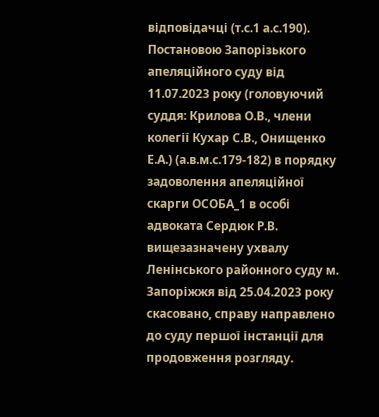відповідачці (т.с.1 а.с.190). Постановою Запорізького апеляційного суду від 11.07.2023 року (головуючий суддя: Крилова О.В., члени колегії Кухар С.В., Онищенко Е.А.) (а.в.м.с.179-182) в порядку задоволення апеляційної скарги ОСОБА_1 в особі адвоката Сердюк Р.В. вищезазначену ухвалу Ленінського районного суду м. Запоріжжя від 25.04.2023 року скасовано, справу направлено до суду першої інстанції для продовження розгляду.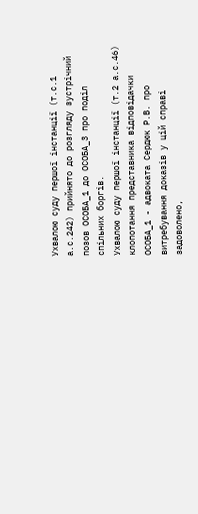Ухвалою суду першої інстанції (т.с.1 а.с.242) прийнято до розгляду зустрічний позов ОСОБА_1 до ОСОБА_3 про поділ спільних боргів.
Ухвалою суду першої інстанції (т.2 а.с.46) клопотання представника відповідачки ОСОБА_1 - адвоката Сердюк Р.В. про витребування доказів у цій справі задоволено,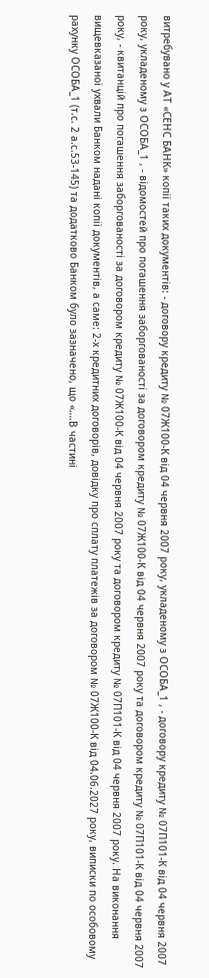витребувано у АТ «СЕНС БАНК» копії таких документів: - договору кредиту № 07Ж100-К від 04 червня 2007 року, укладеному з ОСОБА_1 , - договору кредиту № 07П101-К від 04 червня 2007 року, укладеному з ОСОБА_1 , - відомостей про погашення заборгованості за договором кредиту № 07Ж100-К від 04 червня 2007 року та договором кредиту № 07П101-К від 04 червня 2007 року, - квитанцій про погашення заборгованості за договором кредиту № 07Ж100-К від 04 червня 2007 року та договором кредиту № 07П101-К від 04 червня 2007 року. На виконання вищевказаної ухвали Банком надані копії документів, а саме: 2-х кредитних договорів, довідку про сплату платежів за договором № 07Ж100-К від 04.06.2027 року, виписки по особовому рахунку ОСОБА_1 (т.с. 2 а.с.53-145) та додатково Банком було зазначено, що «….В частині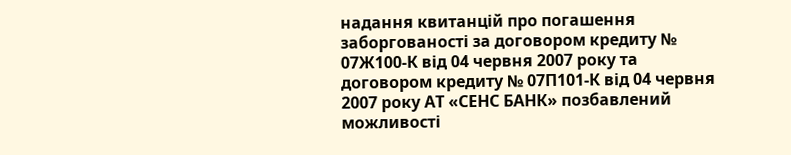надання квитанцій про погашення заборгованості за договором кредиту № 07Ж100-К від 04 червня 2007 року та договором кредиту № 07П101-К від 04 червня 2007 року АТ «СЕНС БАНК» позбавлений можливості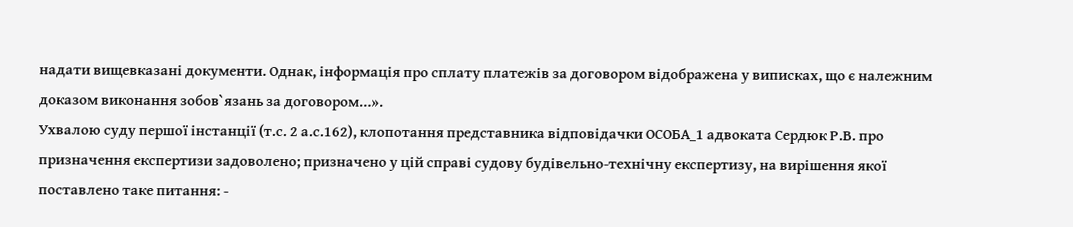надати вищевказані документи. Однак, інформація про сплату платежів за договором відображена у виписках, що є належним доказом виконання зобов`язань за договором…».
Ухвалою суду першої інстанції (т.с. 2 а.с.162), клопотання представника відповідачки ОСОБА_1 адвоката Сердюк Р.В. про призначення експертизи задоволено; призначено у цій справі судову будівельно-технічну експертизу, на вирішення якої поставлено таке питання: -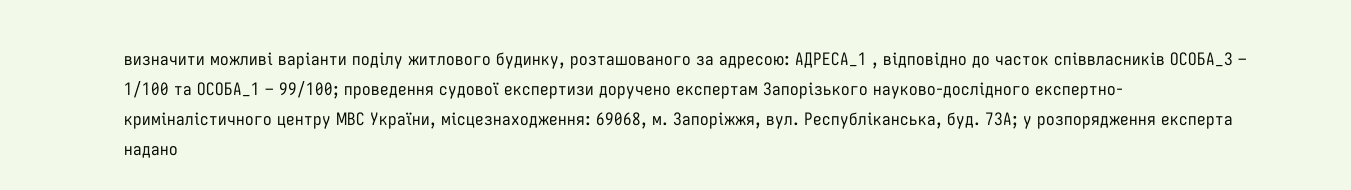визначити можливі варіанти поділу житлового будинку, розташованого за адресою: АДРЕСА_1 , відповідно до часток співвласників ОСОБА_3 – 1/100 та ОСОБА_1 – 99/100; проведення судової експертизи доручено експертам Запорізького науково-дослідного експертно-криміналістичного центру МВС України, місцезнаходження: 69068, м. Запоріжжя, вул. Республіканська, буд. 73А; у розпорядження експерта надано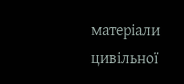матеріали цивільної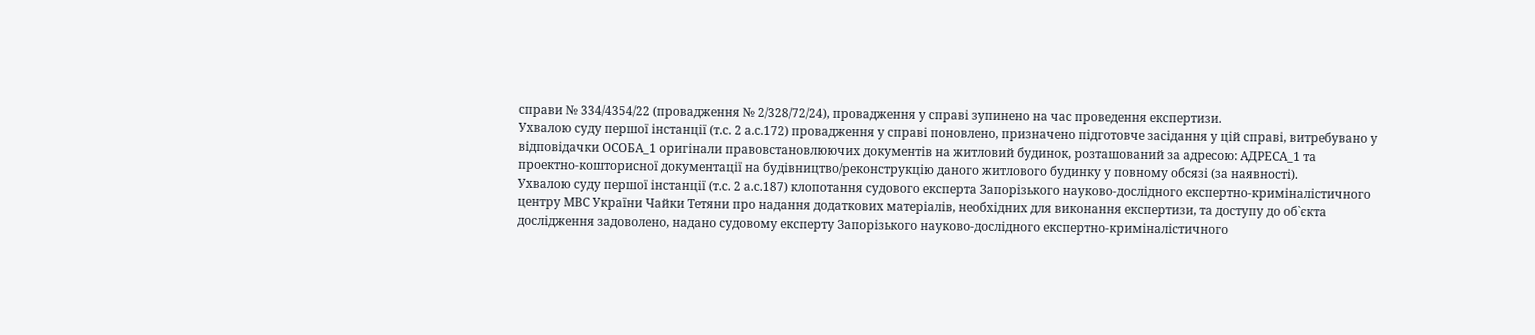справи № 334/4354/22 (провадження № 2/328/72/24), провадження у справі зупинено на час проведення експертизи.
Ухвалою суду першої інстанції (т.с. 2 а.с.172) провадження у справі поновлено, призначено підготовче засідання у цій справі, витребувано у відповідачки ОСОБА_1 оригінали правовстановлюючих документів на житловий будинок, розташований за адресою: АДРЕСА_1 та проектно-кошторисної документації на будівництво/реконструкцію даного житлового будинку у повному обсязі (за наявності).
Ухвалою суду першої інстанції (т.с. 2 а.с.187) клопотання судового експерта Запорізького науково-дослідного експертно-криміналістичного центру МВС України Чайки Тетяни про надання додаткових матеріалів, необхідних для виконання експертизи, та доступу до об`єкта дослідження задоволено, надано судовому експерту Запорізького науково-дослідного експертно-криміналістичного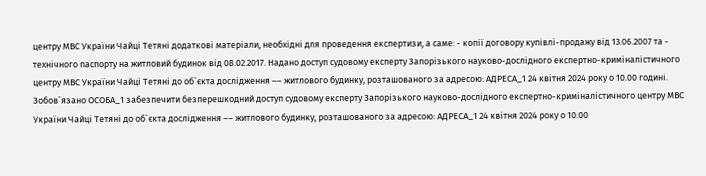центру МВС України Чайці Тетяні додаткові матеріали, необхідні для проведення експертизи, а саме: - копії договору купівлі-продажу від 13.06.2007 та - технічного паспорту на житловий будинок від 08.02.2017. Надано доступ судовому експерту Запорізького науково-дослідного експертно-криміналістичного центру МВС України Чайці Тетяні до об`єкта дослідження –– житлового будинку, розташованого за адресою: АДРЕСА_1 24 квітня 2024 року о 10.00 годині. Зобов`язано ОСОБА_1 забезпечити безперешкодний доступ судовому експерту Запорізького науково-дослідного експертно-криміналістичного центру МВС України Чайці Тетяні до об`єкта дослідження –– житлового будинку, розташованого за адресою: АДРЕСА_1 24 квітня 2024 року о 10.00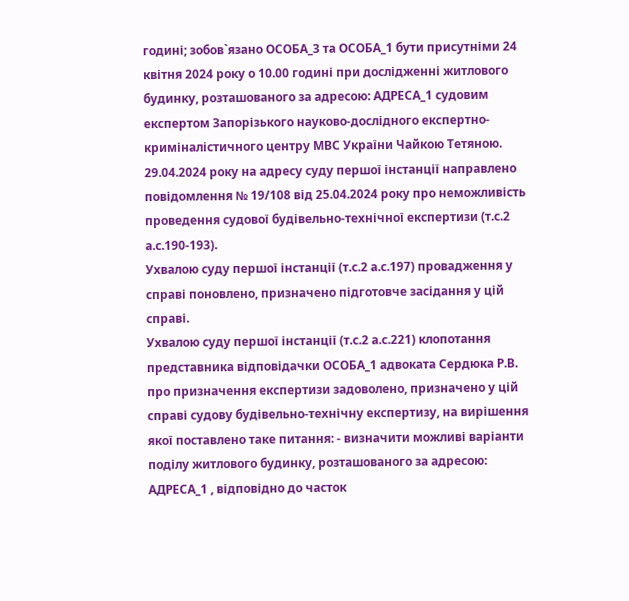годині; зобов`язано ОСОБА_3 та ОСОБА_1 бути присутніми 24 квітня 2024 року о 10.00 годині при дослідженні житлового будинку, розташованого за адресою: АДРЕСА_1 судовим експертом Запорізького науково-дослідного експертно-криміналістичного центру МВС України Чайкою Тетяною.
29.04.2024 року на адресу суду першої інстанції направлено повідомлення № 19/108 від 25.04.2024 року про неможливість проведення судової будівельно-технічної експертизи (т.с.2 а.с.190-193).
Ухвалою суду першої інстанції (т.с.2 а.с.197) провадження у справі поновлено, призначено підготовче засідання у цій справі.
Ухвалою суду першої інстанції (т.с.2 а.с.221) клопотання представника відповідачки ОСОБА_1 адвоката Сердюка Р.В. про призначення експертизи задоволено, призначено у цій справі судову будівельно-технічну експертизу, на вирішення якої поставлено таке питання: - визначити можливі варіанти поділу житлового будинку, розташованого за адресою: АДРЕСА_1 , відповідно до часток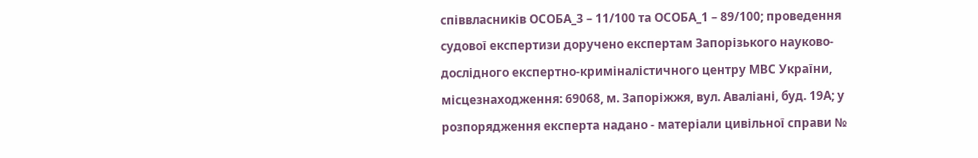співвласників ОСОБА_3 – 11/100 та ОСОБА_1 – 89/100; проведення судової експертизи доручено експертам Запорізького науково-дослідного експертно-криміналістичного центру МВС України, місцезнаходження: 69068, м. Запоріжжя, вул. Аваліані, буд. 19А; у розпорядження експерта надано - матеріали цивільної справи №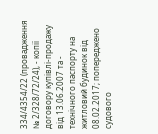334/4354/22 (провадження № 2/328/72/24), - копії договору купівлі-продажу від 13.06.2007 та - технічного паспорту на житловий будинок від 08.02.2017; попереджено судового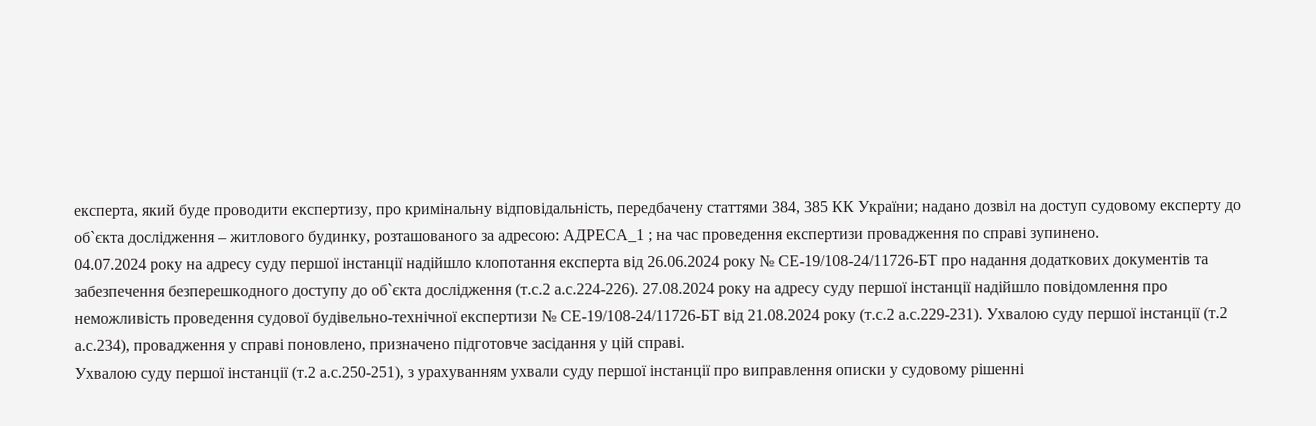експерта, який буде проводити експертизу, про кримінальну відповідальність, передбачену статтями 384, 385 КК України; надано дозвіл на доступ судовому експерту до об`єкта дослідження – житлового будинку, розташованого за адресою: АДРЕСА_1 ; на час проведення експертизи провадження по справі зупинено.
04.07.2024 року на адресу суду першої інстанції надійшло клопотання експерта від 26.06.2024 року № СЕ-19/108-24/11726-БТ про надання додаткових документів та забезпечення безперешкодного доступу до об`єкта дослідження (т.с.2 а.с.224-226). 27.08.2024 року на адресу суду першої інстанції надійшло повідомлення про неможливість проведення судової будівельно-технічної експертизи № СЕ-19/108-24/11726-БТ від 21.08.2024 року (т.с.2 а.с.229-231). Ухвалою суду першої інстанції (т.2 а.с.234), провадження у справі поновлено, призначено підготовче засідання у цій справі.
Ухвалою суду першої інстанції (т.2 а.с.250-251), з урахуванням ухвали суду першої інстанції про виправлення описки у судовому рішенні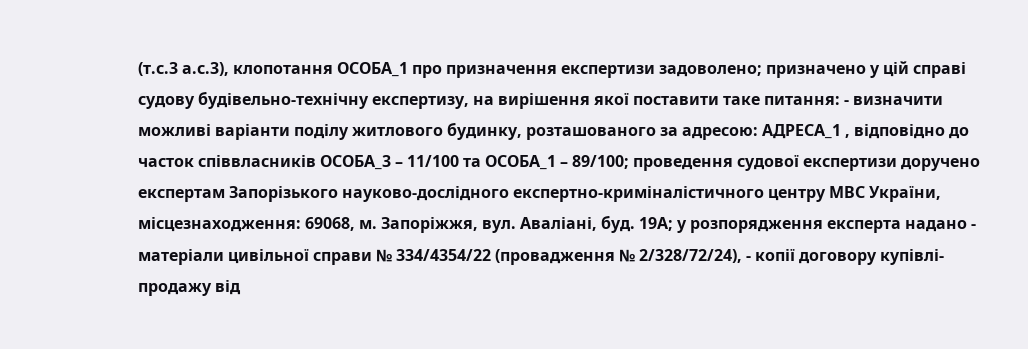(т.с.3 а.с.3), клопотання ОСОБА_1 про призначення експертизи задоволено; призначено у цій справі судову будівельно-технічну експертизу, на вирішення якої поставити таке питання: - визначити можливі варіанти поділу житлового будинку, розташованого за адресою: АДРЕСА_1 , відповідно до часток співвласників ОСОБА_3 – 11/100 та ОСОБА_1 – 89/100; проведення судової експертизи доручено експертам Запорізького науково-дослідного експертно-криміналістичного центру МВС України, місцезнаходження: 69068, м. Запоріжжя, вул. Аваліані, буд. 19А; у розпорядження експерта надано - матеріали цивільної справи № 334/4354/22 (провадження № 2/328/72/24), - копії договору купівлі-продажу від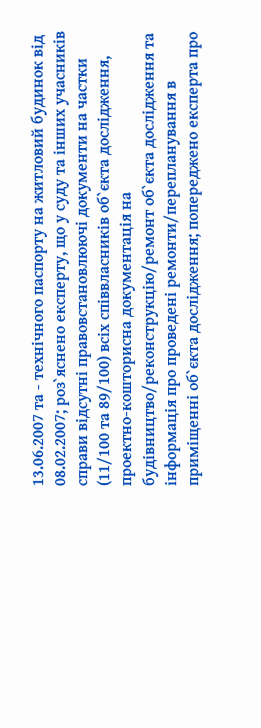13.06.2007 та - технічного паспорту на житловий будинок від 08.02.2007; роз`яснено експерту, що у суду та інших учасників справи відсутні правовстановлюючі документи на частки (11/100 та 89/100) всіх співвласників об`єкта дослідження, проектно-кошторисна документація на будівництво/реконструкцію/ремонт об`єкта дослідження та інформація про проведені ремонти/перепланування в приміщенні об`єкта дослідження; попереджено експерта про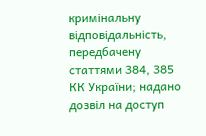кримінальну відповідальність, передбачену статтями 384, 385 КК України; надано дозвіл на доступ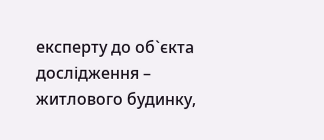експерту до об`єкта дослідження – житлового будинку,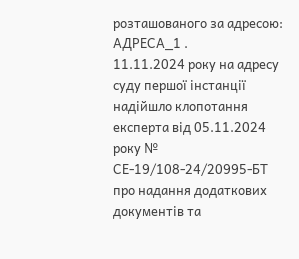розташованого за адресою: АДРЕСА_1 .
11.11.2024 року на адресу суду першої інстанції надійшло клопотання експерта від 05.11.2024 року № СЕ-19/108-24/20995-БТ про надання додаткових документів та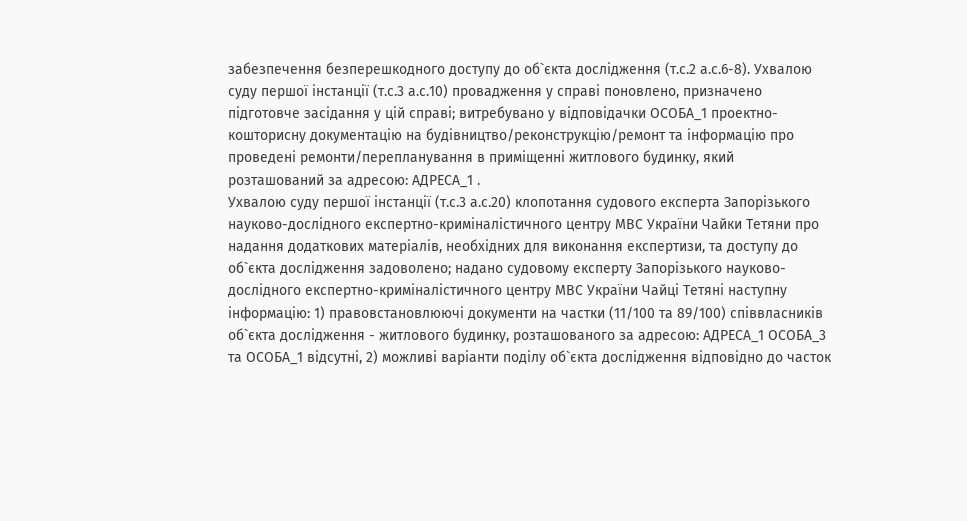забезпечення безперешкодного доступу до об`єкта дослідження (т.с.2 а.с.6-8). Ухвалою суду першої інстанції (т.с.3 а.с.10) провадження у справі поновлено, призначено підготовче засідання у цій справі; витребувано у відповідачки ОСОБА_1 проектно-кошторисну документацію на будівництво/реконструкцію/ремонт та інформацію про проведені ремонти/перепланування в приміщенні житлового будинку, який розташований за адресою: АДРЕСА_1 .
Ухвалою суду першої інстанції (т.с.3 а.с.20) клопотання судового експерта Запорізького науково-дослідного експертно-криміналістичного центру МВС України Чайки Тетяни про надання додаткових матеріалів, необхідних для виконання експертизи, та доступу до об`єкта дослідження задоволено; надано судовому експерту Запорізького науково-дослідного експертно-криміналістичного центру МВС України Чайці Тетяні наступну інформацію: 1) правовстановлюючі документи на частки (11/100 та 89/100) співвласників об`єкта дослідження - житлового будинку, розташованого за адресою: АДРЕСА_1 ОСОБА_3 та ОСОБА_1 відсутні, 2) можливі варіанти поділу об`єкта дослідження відповідно до часток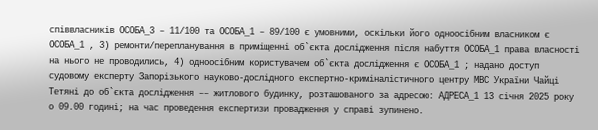співвласників ОСОБА_3 – 11/100 та ОСОБА_1 – 89/100 є умовними, оскільки його одноосібним власником є ОСОБА_1 , 3) ремонти/перепланування в приміщенні об`єкта дослідження після набуття ОСОБА_1 права власності на нього не проводились, 4) одноосібним користувачем об`єкта дослідження є ОСОБА_1 ; надано доступ судовому експерту Запорізького науково-дослідного експертно-криміналістичного центру МВС України Чайці Тетяні до об`єкта дослідження –– житлового будинку, розташованого за адресою: АДРЕСА_1 13 січня 2025 року о 09.00 годині; на час проведення експертизи провадження у справі зупинено.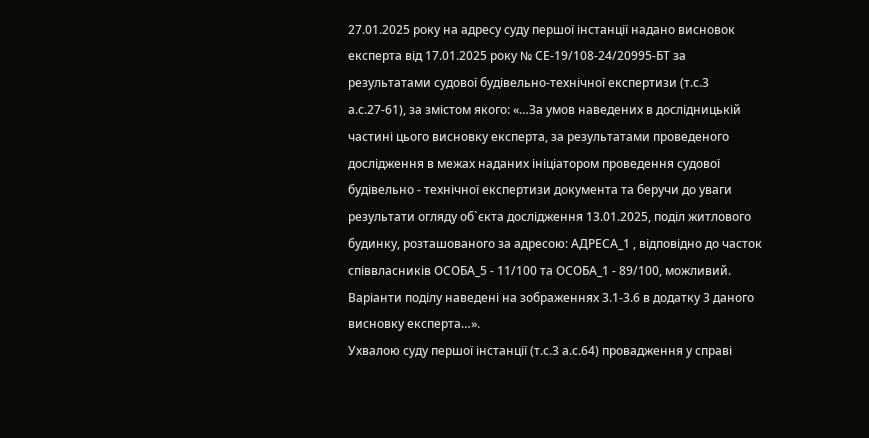27.01.2025 року на адресу суду першої інстанції надано висновок експерта від 17.01.2025 року № СЕ-19/108-24/20995-БТ за результатами судової будівельно-технічної експертизи (т.с.3 а.с.27-61), за змістом якого: «…За умов наведених в дослідницькій частині цього висновку експерта, за результатами проведеного дослідження в межах наданих ініціатором проведення судової будівельно - технічної експертизи документа та беручи до уваги результати огляду об`єкта дослідження 13.01.2025, поділ житлового будинку, розташованого за адресою: АДРЕСА_1 , відповідно до часток співвласників ОСОБА_5 - 11/100 та ОСОБА_1 - 89/100, можливий. Варіанти поділу наведені на зображеннях 3.1-3.6 в додатку 3 даного висновку експерта…».
Ухвалою суду першої інстанції (т.с.3 а.с.64) провадження у справі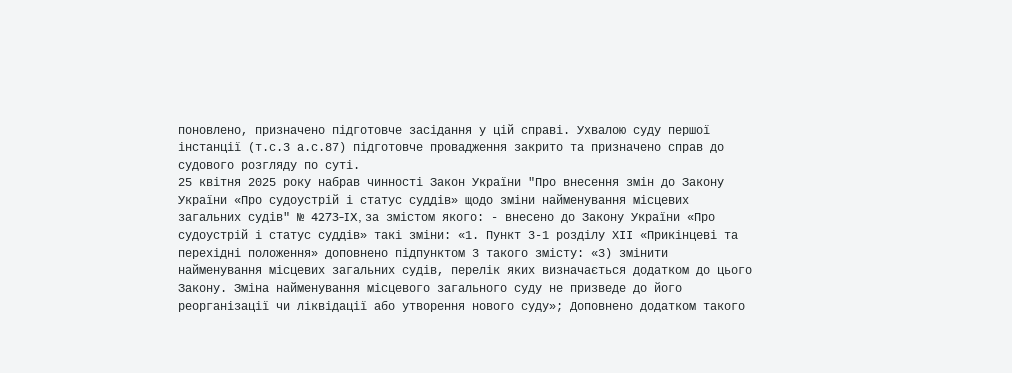поновлено, призначено підготовче засідання у цій справі. Ухвалою суду першої інстанції (т.с.3 а.с.87) підготовче провадження закрито та призначено справ до судового розгляду по суті.
25 квітня 2025 року набрав чинності Закон України "Про внесення змін до Закону України «Про судоустрій і статус суддів» щодо зміни найменування місцевих загальних судів" № 4273-IX, за змістом якого: - внесено до Закону України «Про судоустрій і статус суддів» такі зміни: «1. Пункт 3-1 розділу ХІІ «Прикінцеві та перехідні положення» доповнено підпунктом 3 такого змісту: «3) змінити найменування місцевих загальних судів, перелік яких визначається додатком до цього Закону. Зміна найменування місцевого загального суду не призведе до його реорганізації чи ліквідації або утворення нового суду»; Доповнено додатком такого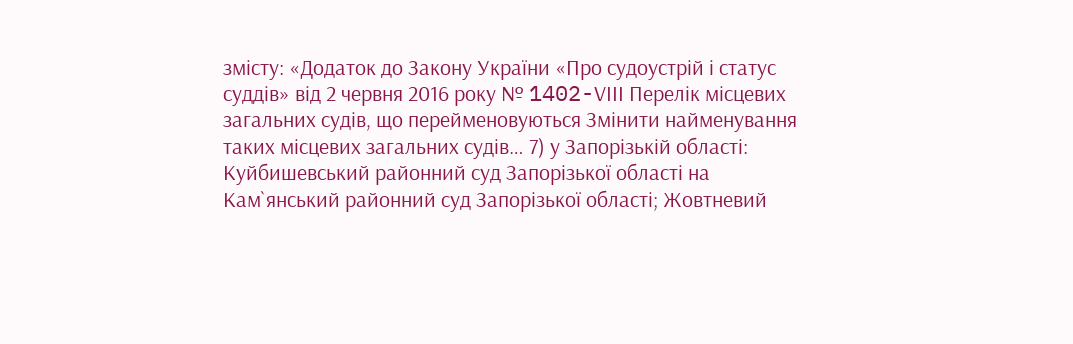змісту: «Додаток до Закону України «Про судоустрій і статус суддів» від 2 червня 2016 року № 1402-VІІІ Перелік місцевих загальних судів, що перейменовуються Змінити найменування таких місцевих загальних судів… 7) у Запорізькій області: Куйбишевський районний суд Запорізької області на Кам`янський районний суд Запорізької області; Жовтневий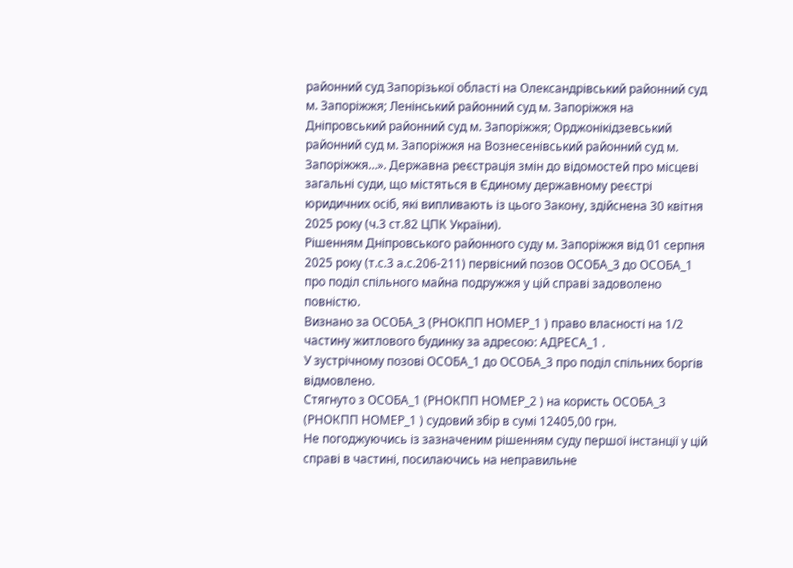районний суд Запорізької області на Олександрівський районний суд м. Запоріжжя; Ленінський районний суд м. Запоріжжя на Дніпровський районний суд м. Запоріжжя; Орджонікідзевський районний суд м. Запоріжжя на Вознесенівський районний суд м. Запоріжжя…». Державна реєстрація змін до відомостей про місцеві загальні суди, що містяться в Єдиному державному реєстрі юридичних осіб, які випливають із цього Закону, здійснена 30 квітня 2025 року (ч.3 ст.82 ЦПК України).
Рішенням Дніпровського районного суду м. Запоріжжя від 01 серпня 2025 року (т.с.3 а.с.206-211) первісний позов ОСОБА_3 до ОСОБА_1 про поділ спільного майна подружжя у цій справі задоволено повністю.
Визнано за ОСОБА_3 (РНОКПП НОМЕР_1 ) право власності на 1/2 частину житлового будинку за адресою: АДРЕСА_1 .
У зустрічному позові ОСОБА_1 до ОСОБА_3 про поділ спільних боргів відмовлено.
Стягнуто з ОСОБА_1 (РНОКПП НОМЕР_2 ) на користь ОСОБА_3 (РНОКПП НОМЕР_1 ) судовий збір в сумі 12405,00 грн.
Не погоджуючись із зазначеним рішенням суду першої інстанції у цій справі в частині, посилаючись на неправильне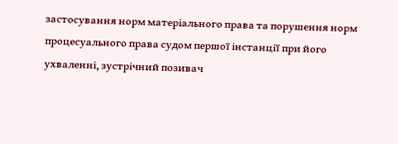застосування норм матеріального права та порушення норм процесуального права судом першої інстанції при його ухваленні, зустрічний позивач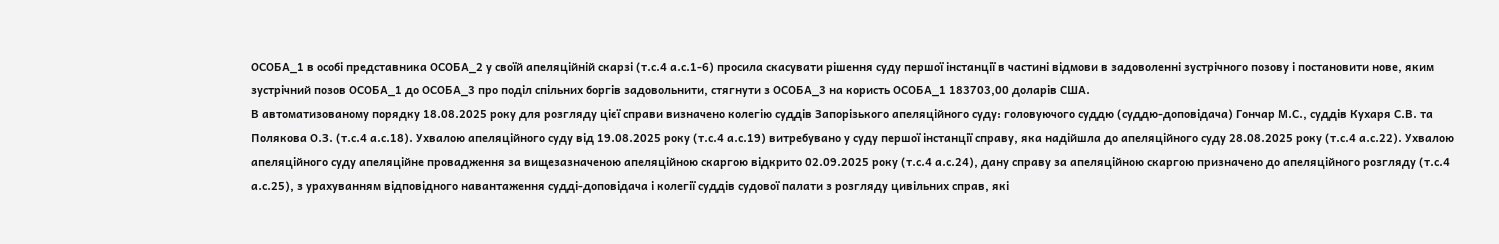ОСОБА_1 в особі представника ОСОБА_2 у своїй апеляційній скарзі (т.с.4 а.с.1-6) просила скасувати рішення суду першої інстанції в частині відмови в задоволенні зустрічного позову і постановити нове, яким зустрічний позов ОСОБА_1 до ОСОБА_3 про поділ спільних боргів задовольнити, стягнути з ОСОБА_3 на користь ОСОБА_1 183703,00 доларів США.
В автоматизованому порядку 18.08.2025 року для розгляду цієї справи визначено колегію суддів Запорізького апеляційного суду: головуючого суддю (суддю-доповідача) Гончар М.С., суддів Кухаря С.В. та Полякова О.З. (т.с.4 а.с.18). Ухвалою апеляційного суду від 19.08.2025 року (т.с.4 а.с.19) витребувано у суду першої інстанції справу, яка надійшла до апеляційного суду 28.08.2025 року (т.с.4 а.с.22). Ухвалою апеляційного суду апеляційне провадження за вищезазначеною апеляційною скаргою відкрито 02.09.2025 року (т.с.4 а.с.24), дану справу за апеляційною скаргою призначено до апеляційного розгляду (т.с.4 а.с.25), з урахуванням відповідного навантаження судді-доповідача і колегії суддів судової палати з розгляду цивільних справ, які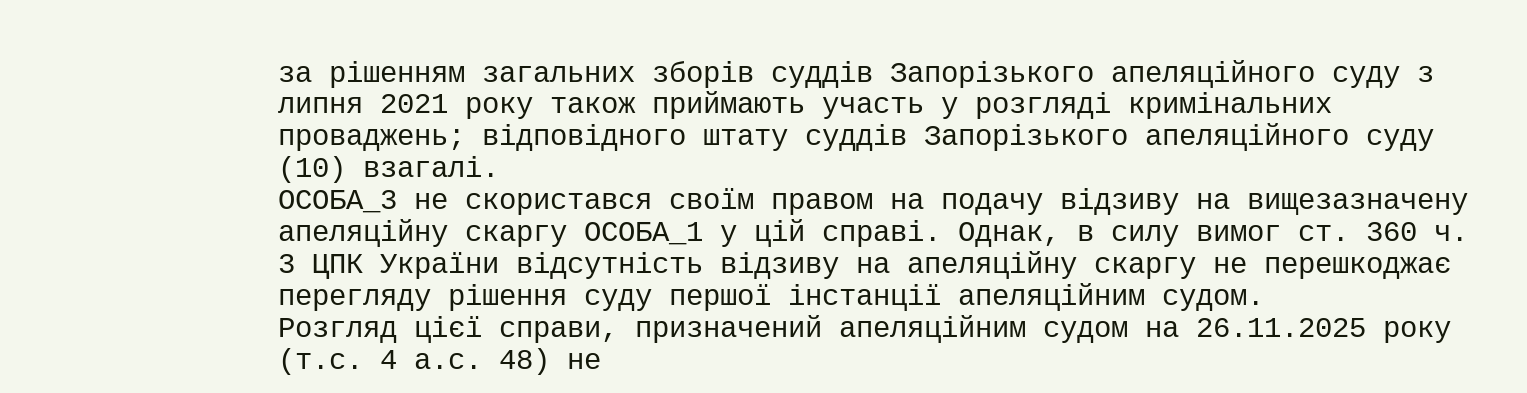за рішенням загальних зборів суддів Запорізького апеляційного суду з липня 2021 року також приймають участь у розгляді кримінальних проваджень; відповідного штату суддів Запорізького апеляційного суду (10) взагалі.
ОСОБА_3 не скористався своїм правом на подачу відзиву на вищезазначену апеляційну скаргу ОСОБА_1 у цій справі. Однак, в силу вимог ст. 360 ч. 3 ЦПК України відсутність відзиву на апеляційну скаргу не перешкоджає перегляду рішення суду першої інстанції апеляційним судом.
Розгляд цієї справи, призначений апеляційним судом на 26.11.2025 року (т.с. 4 а.с. 48) не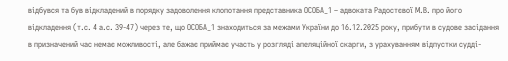відбувся та був відкладений в порядку задоволення клопотання представника ОСОБА_1 – адвоката Радостєвої М.В. про його відкладення (т.с. 4 а.с. 39-47) через те, що ОСОБА_1 знаходиться за межами України до 16.12.2025 року, прибути в судове засідання в призначений час немає можливості, але бажає приймає участь у розгляді апеляційної скарги, з урахуванням відпустки судді-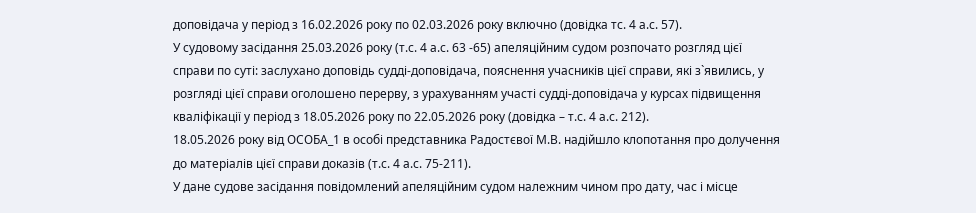доповідача у період з 16.02.2026 року по 02.03.2026 року включно (довідка тс. 4 а.с. 57).
У судовому засідання 25.03.2026 року (т.с. 4 а.с. 63 -65) апеляційним судом розпочато розгляд цієї справи по суті: заслухано доповідь судді-доповідача, пояснення учасників цієї справи, які з`явились, у розгляді цієї справи оголошено перерву, з урахуванням участі судді-доповідача у курсах підвищення кваліфікації у період з 18.05.2026 року по 22.05.2026 року (довідка – т.с. 4 а.с. 212).
18.05.2026 року від ОСОБА_1 в особі представника Радостєвої М.В. надійшло клопотання про долучення до матеріалів цієї справи доказів (т.с. 4 а.с. 75-211).
У дане судове засідання повідомлений апеляційним судом належним чином про дату, час і місце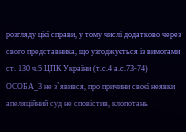розгляду цієї справи, у тому числі додатково через свого представника, що узгоджується із вимогами ст. 130 ч.5 ЦПК України (т.с.4 а.с.73-74) ОСОБА_3 не з`явився, про причини своєї неявки апеляційний суд не сповістив, клопотань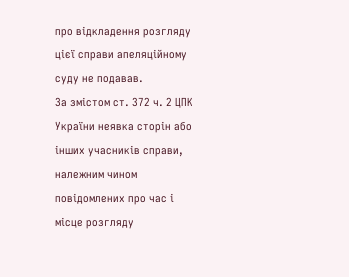про відкладення розгляду цієї справи апеляційному суду не подавав.
За змістом ст. 372 ч. 2 ЦПК України неявка сторін або інших учасників справи, належним чином повідомлених про час і місце розгляду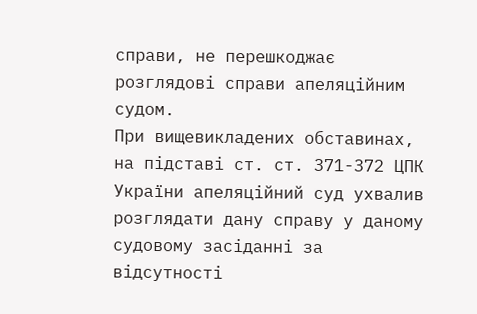справи, не перешкоджає розглядові справи апеляційним судом.
При вищевикладених обставинах, на підставі ст. ст. 371-372 ЦПК України апеляційний суд ухвалив розглядати дану справу у даному судовому засіданні за відсутності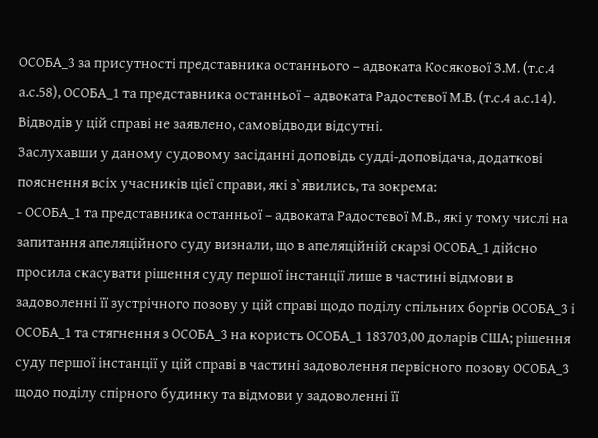ОСОБА_3 за присутності представника останнього – адвоката Косякової З.М. (т.с.4 а.с.58), ОСОБА_1 та представника останньої – адвоката Радостєвої М.В. (т.с.4 а.с.14).
Відводів у цій справі не заявлено, самовідводи відсутні.
Заслухавши у даному судовому засіданні доповідь судді-доповідача, додаткові пояснення всіх учасників цієї справи, які з`явились, та зокрема:
- ОСОБА_1 та представника останньої – адвоката Радостєвої М.В., які у тому числі на запитання апеляційного суду визнали, що в апеляційній скарзі ОСОБА_1 дійсно просила скасувати рішення суду першої інстанції лише в частині відмови в задоволенні її зустрічного позову у цій справі щодо поділу спільних боргів ОСОБА_3 і ОСОБА_1 та стягнення з ОСОБА_3 на користь ОСОБА_1 183703,00 доларів США; рішення суду першої інстанції у цій справі в частині задоволення первісного позову ОСОБА_3 щодо поділу спірного будинку та відмови у задоволенні її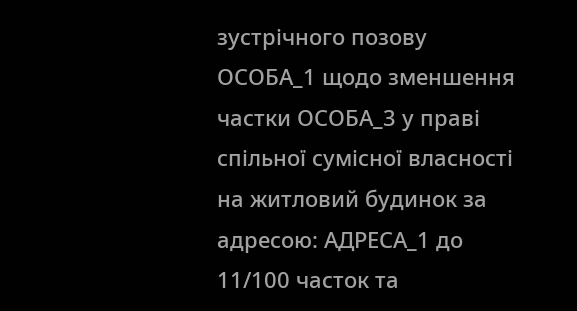зустрічного позову ОСОБА_1 щодо зменшення частки ОСОБА_3 у праві спільної сумісної власності на житловий будинок за адресою: АДРЕСА_1 до 11/100 часток та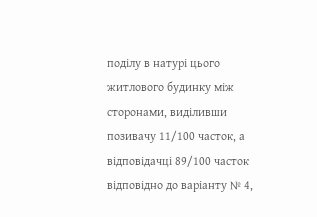поділу в натурі цього житлового будинку між сторонами, виділивши позивачу 11/100 часток, а відповідачці 89/100 часток відповідно до варіанту № 4,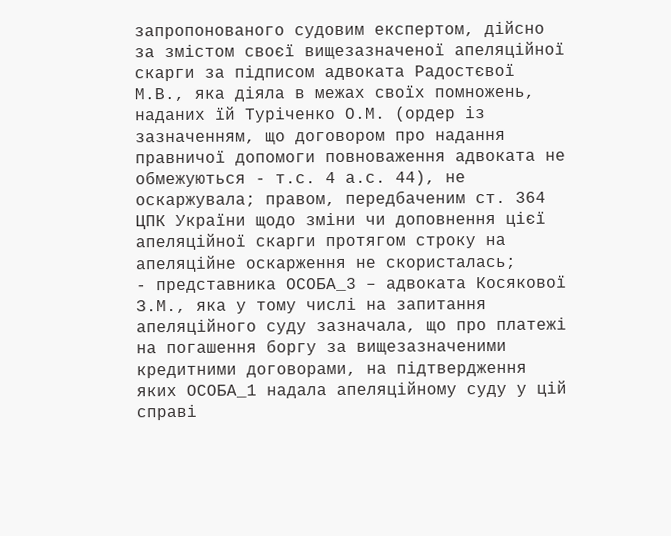запропонованого судовим експертом, дійсно за змістом своєї вищезазначеної апеляційної скарги за підписом адвоката Радостєвої М.В., яка діяла в межах своїх помножень, наданих їй Туріченко О.М. (ордер із зазначенням, що договором про надання правничої допомоги повноваження адвоката не обмежуються - т.с. 4 а.с. 44), не оскаржувала; правом, передбаченим ст. 364 ЦПК України щодо зміни чи доповнення цієї апеляційної скарги протягом строку на апеляційне оскарження не скористалась;
- представника ОСОБА_3 – адвоката Косякової З.М., яка у тому числі на запитання апеляційного суду зазначала, що про платежі на погашення боргу за вищезазначеними кредитними договорами, на підтвердження яких ОСОБА_1 надала апеляційному суду у цій справі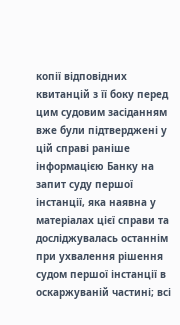копії відповідних квитанцій з її боку перед цим судовим засіданням вже були підтверджені у цій справі раніше інформацією Банку на запит суду першої інстанції, яка наявна у матеріалах цієї справи та досліджувалась останнім при ухвалення рішення судом першої інстанції в оскаржуваній частині; всі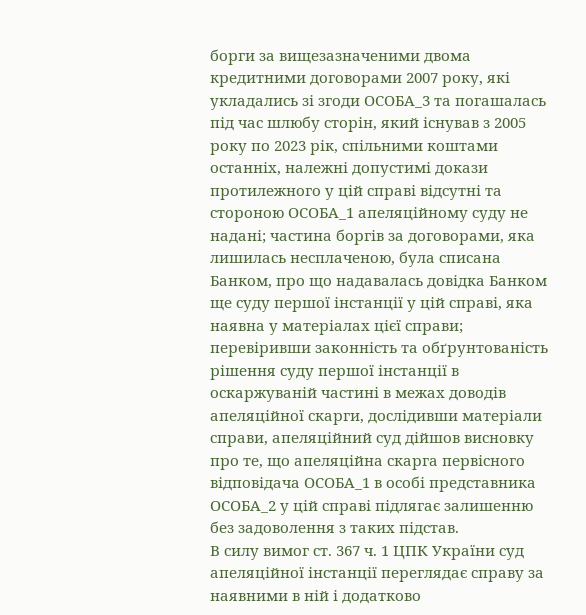борги за вищезазначеними двома кредитними договорами 2007 року, які укладались зі згоди ОСОБА_3 та погашалась під час шлюбу сторін, який існував з 2005 року по 2023 рік, спільними коштами останніх, належні допустимі докази протилежного у цій справі відсутні та стороною ОСОБА_1 апеляційному суду не надані; частина боргів за договорами, яка лишилась несплаченою, була списана Банком, про що надавалась довідка Банком ще суду першої інстанції у цій справі, яка наявна у матеріалах цієї справи;
перевіривши законність та обґрунтованість рішення суду першої інстанції в оскаржуваній частині в межах доводів апеляційної скарги, дослідивши матеріали справи, апеляційний суд дійшов висновку про те, що апеляційна скарга первісного відповідача ОСОБА_1 в особі представника ОСОБА_2 у цій справі підлягає залишенню без задоволення з таких підстав.
В силу вимог ст. 367 ч. 1 ЦПК України суд апеляційної інстанції переглядає справу за наявними в ній і додатково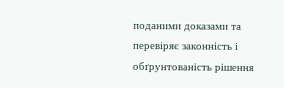поданими доказами та перевіряє законність і обґрунтованість рішення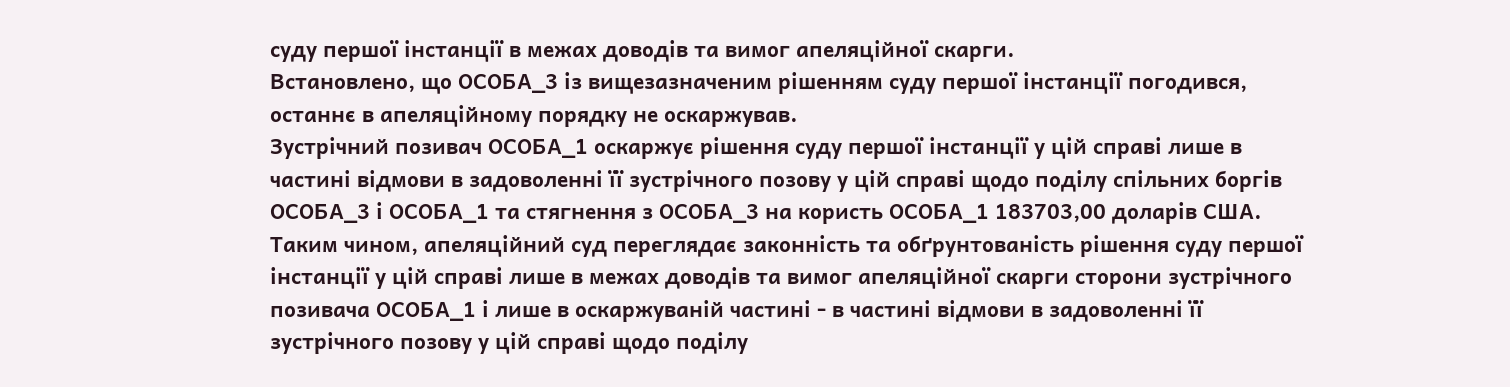суду першої інстанції в межах доводів та вимог апеляційної скарги.
Встановлено, що ОСОБА_3 із вищезазначеним рішенням суду першої інстанції погодився, останнє в апеляційному порядку не оскаржував.
Зустрічний позивач ОСОБА_1 оскаржує рішення суду першої інстанції у цій справі лише в частині відмови в задоволенні її зустрічного позову у цій справі щодо поділу спільних боргів ОСОБА_3 і ОСОБА_1 та стягнення з ОСОБА_3 на користь ОСОБА_1 183703,00 доларів США.
Таким чином, апеляційний суд переглядає законність та обґрунтованість рішення суду першої інстанції у цій справі лише в межах доводів та вимог апеляційної скарги сторони зустрічного позивача ОСОБА_1 і лише в оскаржуваній частині - в частині відмови в задоволенні її зустрічного позову у цій справі щодо поділу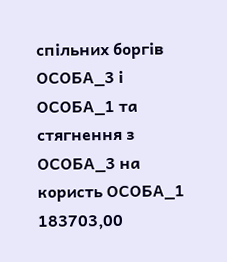спільних боргів ОСОБА_3 і ОСОБА_1 та стягнення з ОСОБА_3 на користь ОСОБА_1 183703,00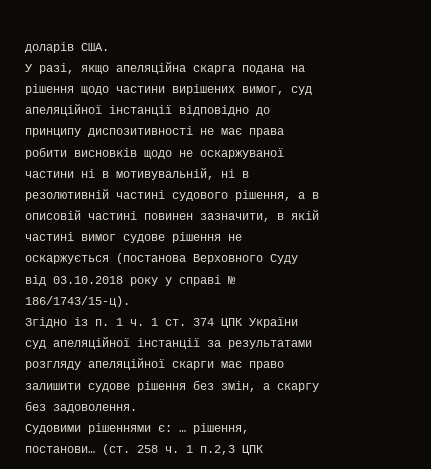доларів США.
У разі, якщо апеляційна скарга подана на рішення щодо частини вирішених вимог, суд апеляційної інстанції відповідно до принципу диспозитивності не має права робити висновків щодо не оскаржуваної частини ні в мотивувальній, ні в резолютивній частині судового рішення, а в описовій частині повинен зазначити, в якій частині вимог судове рішення не оскаржується (постанова Верховного Суду від 03.10.2018 року у справі № 186/1743/15-ц).
Згідно із п. 1 ч. 1 ст. 374 ЦПК України суд апеляційної інстанції за результатами розгляду апеляційної скарги має право залишити судове рішення без змін, а скаргу без задоволення.
Судовими рішеннями є: … рішення, постанови… (ст. 258 ч. 1 п.2,3 ЦПК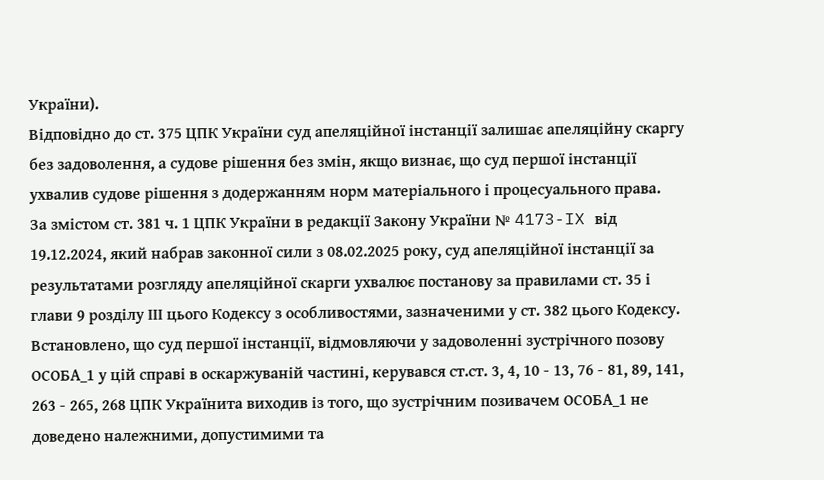України).
Відповідно до ст. 375 ЦПК України суд апеляційної інстанції залишає апеляційну скаргу без задоволення, а судове рішення без змін, якщо визнає, що суд першої інстанції ухвалив судове рішення з додержанням норм матеріального і процесуального права.
За змістом ст. 381 ч. 1 ЦПК України в редакції Закону України № 4173-IX від 19.12.2024, який набрав законної сили з 08.02.2025 року, суд апеляційної інстанції за результатами розгляду апеляційної скарги ухвалює постанову за правилами ст. 35 і глави 9 розділу ІІІ цього Кодексу з особливостями, зазначеними у ст. 382 цього Кодексу.
Встановлено, що суд першої інстанції, відмовляючи у задоволенні зустрічного позову ОСОБА_1 у цій справі в оскаржуваній частині, керувався ст.ст. 3, 4, 10 - 13, 76 - 81, 89, 141, 263 - 265, 268 ЦПК Українита виходив із того, що зустрічним позивачем ОСОБА_1 не доведено належними, допустимими та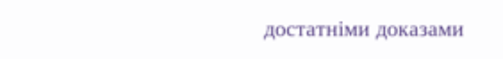достатніми доказами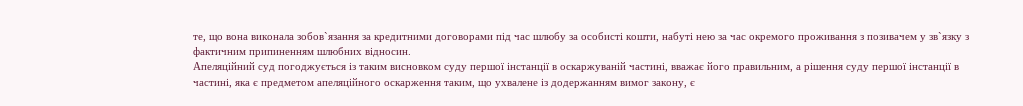те, що вона виконала зобов`язання за кредитними договорами під час шлюбу за особисті кошти, набуті нею за час окремого проживання з позивачем у зв`язку з фактичним припиненням шлюбних відносин.
Апеляційний суд погоджується із таким висновком суду першої інстанції в оскаржуваній частині, вважає його правильним, а рішення суду першої інстанції в частині, яка є предметом апеляційного оскарження таким, що ухвалене із додержанням вимог закону, є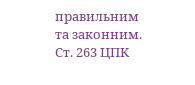правильним та законним.
Ст. 263 ЦПК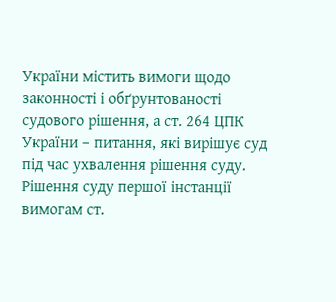України містить вимоги щодо законності і обґрунтованості судового рішення, а ст. 264 ЦПК України – питання, які вирішує суд під час ухвалення рішення суду.
Рішення суду першої інстанції вимогам ст.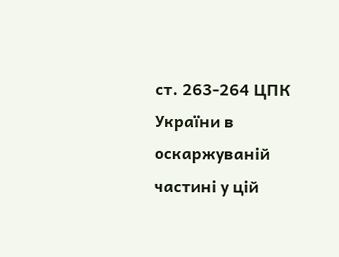ст. 263-264 ЦПК України в оскаржуваній частині у цій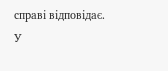справі відповідає.
У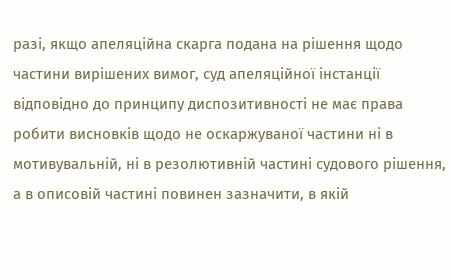разі, якщо апеляційна скарга подана на рішення щодо частини вирішених вимог, суд апеляційної інстанції відповідно до принципу диспозитивності не має права робити висновків щодо не оскаржуваної частини ні в мотивувальній, ні в резолютивній частині судового рішення, а в описовій частині повинен зазначити, в якій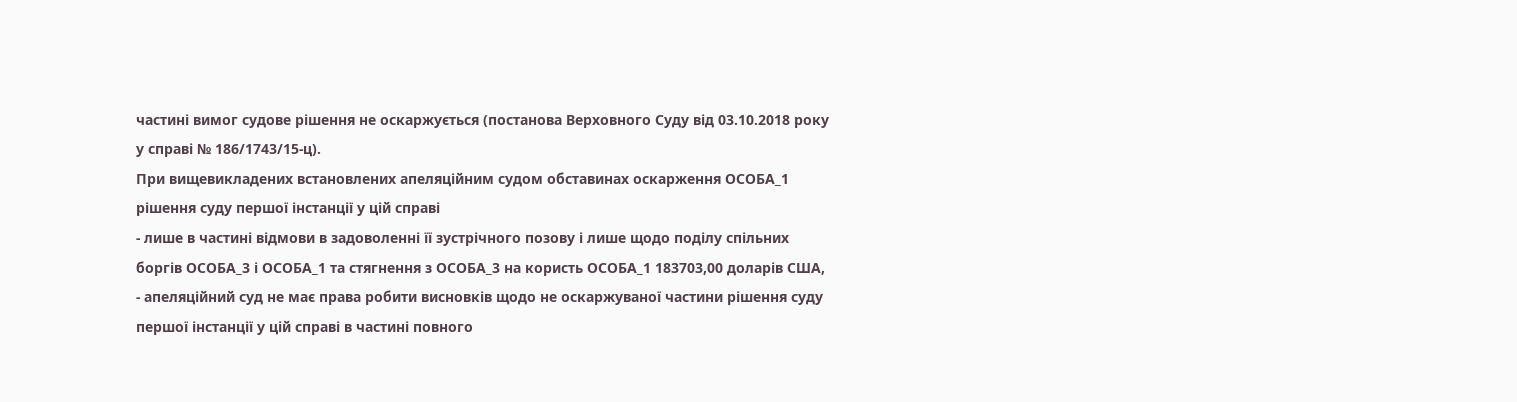частині вимог судове рішення не оскаржується (постанова Верховного Суду від 03.10.2018 року у справі № 186/1743/15-ц).
При вищевикладених встановлених апеляційним судом обставинах оскарження ОСОБА_1 рішення суду першої інстанції у цій справі
- лише в частині відмови в задоволенні її зустрічного позову і лише щодо поділу спільних боргів ОСОБА_3 і ОСОБА_1 та стягнення з ОСОБА_3 на користь ОСОБА_1 183703,00 доларів США,
- апеляційний суд не має права робити висновків щодо не оскаржуваної частини рішення суду першої інстанції у цій справі в частині повного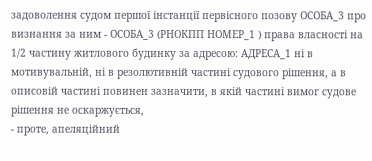задоволення судом першої інстанції первісного позову ОСОБА_3 про визнання за ним - ОСОБА_3 (РНОКПП НОМЕР_1 ) права власності на 1/2 частину житлового будинку за адресою: АДРЕСА_1 ні в мотивувальній, ні в резолютивній частині судового рішення, а в описовій частині повинен зазначити, в якій частині вимог судове рішення не оскаржується,
- проте, апеляційний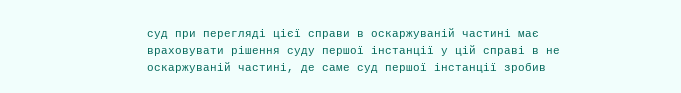суд при перегляді цієї справи в оскаржуваній частині має враховувати рішення суду першої інстанції у цій справі в не оскаржуваній частині, де саме суд першої інстанції зробив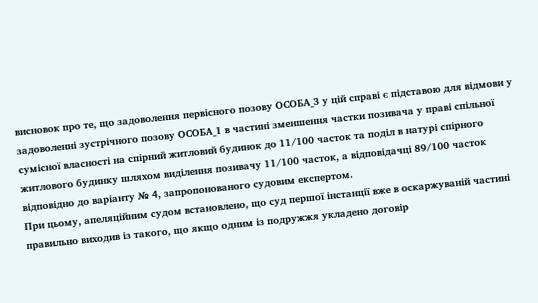висновок про те, що задоволення первісного позову ОСОБА_3 у цій справі є підставою для відмови у задоволенні зустрічного позову ОСОБА_1 в частині зменшення частки позивача у праві спільної сумісної власності на спірний житловий будинок до 11/100 часток та поділ в натурі спірного житлового будинку шляхом виділення позивачу 11/100 часток, а відповідачці 89/100 часток відповідно до варіанту № 4, запропонованого судовим експертом.
При цьому, апеляційним судом встановлено, що суд першої інстанції вже в оскаржуваній частині правильно виходив із такого, що якщо одним із подружжя укладено договір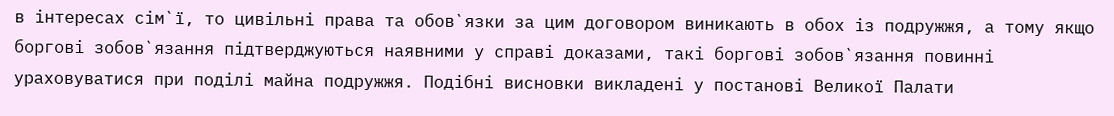в інтересах сім`ї, то цивільні права та обов`язки за цим договором виникають в обох із подружжя, а тому якщо боргові зобов`язання підтверджуються наявними у справі доказами, такі боргові зобов`язання повинні ураховуватися при поділі майна подружжя. Подібні висновки викладені у постанові Великої Палати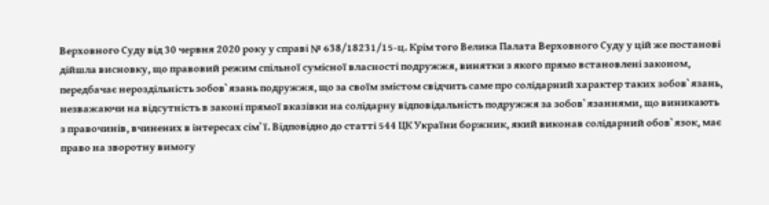Верховного Суду від 30 червня 2020 року у справі № 638/18231/15-ц. Крім того Велика Палата Верховного Суду у цій же постанові дійшла висновку, що правовий режим спільної сумісної власності подружжя, винятки з якого прямо встановлені законом, передбачає нероздільність зобов`язань подружжя, що за своїм змістом свідчить саме про солідарний характер таких зобов`язань, незважаючи на відсутність в законі прямої вказівки на солідарну відповідальність подружжя за зобов`язаннями, що виникають з правочинів, вчинених в інтересах сім`ї. Відповідно до статті 544 ЦК України боржник, який виконав солідарний обов`язок, має право на зворотну вимогу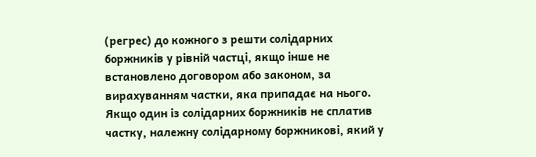(регрес) до кожного з решти солідарних боржників у рівній частці, якщо інше не встановлено договором або законом, за вирахуванням частки, яка припадає на нього. Якщо один із солідарних боржників не сплатив частку, належну солідарному боржникові, який у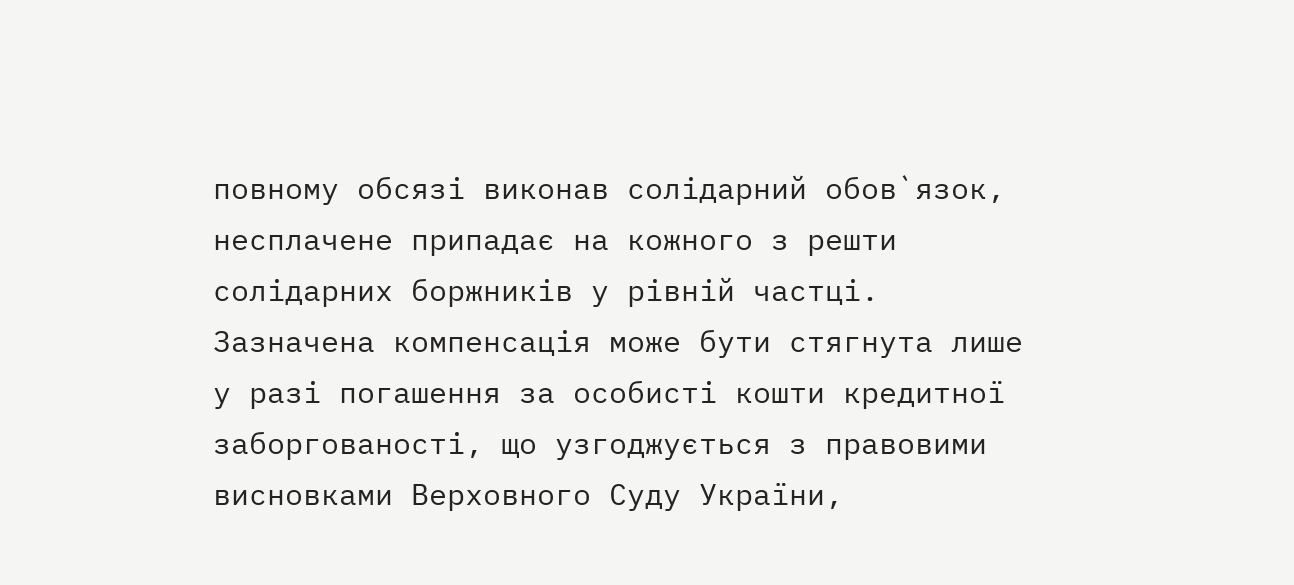повному обсязі виконав солідарний обов`язок, несплачене припадає на кожного з решти солідарних боржників у рівній частці. Зазначена компенсація може бути стягнута лише у разі погашення за особисті кошти кредитної заборгованості, що узгоджується з правовими висновками Верховного Суду України,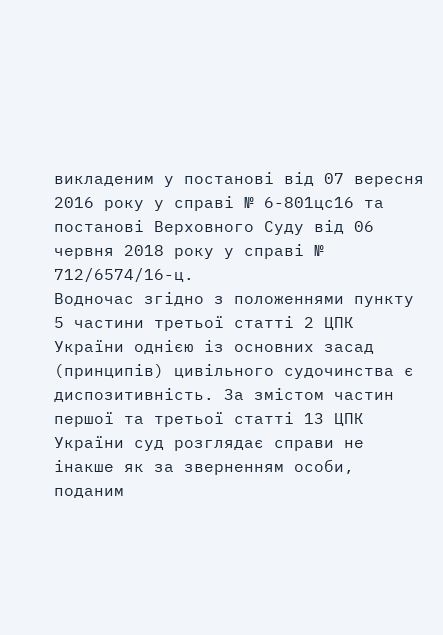викладеним у постанові від 07 вересня 2016 року у справі № 6-801цс16 та постанові Верховного Суду від 06 червня 2018 року у справі № 712/6574/16-ц.
Водночас згідно з положеннями пункту 5 частини третьої статті 2 ЦПК України однією із основних засад (принципів) цивільного судочинства є диспозитивність. За змістом частин першої та третьої статті 13 ЦПК України суд розглядає справи не інакше як за зверненням особи, поданим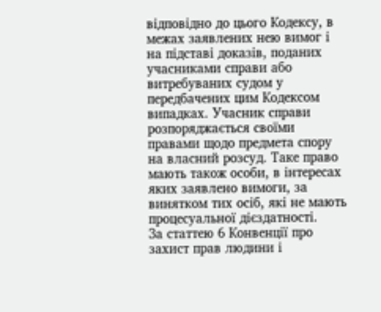відповідно до цього Кодексу, в межах заявлених нею вимог і на підставі доказів, поданих учасниками справи або витребуваних судом у передбачених цим Кодексом випадках. Учасник справи розпоряджається своїми правами щодо предмета спору на власний розсуд. Таке право мають також особи, в інтересах яких заявлено вимоги, за винятком тих осіб, які не мають процесуальної дієздатності.
За статтею 6 Конвенції про захист прав людини і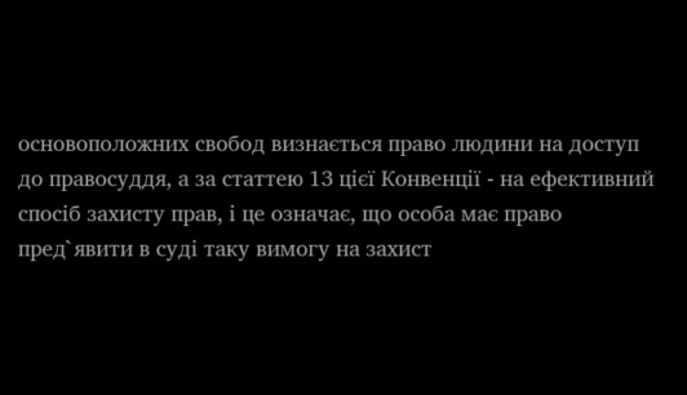основоположних свобод визнається право людини на доступ до правосуддя, а за статтею 13 цієї Конвенції - на ефективний спосіб захисту прав, і це означає, що особа має право пред`явити в суді таку вимогу на захист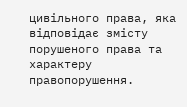цивільного права, яка відповідає змісту порушеного права та характеру правопорушення.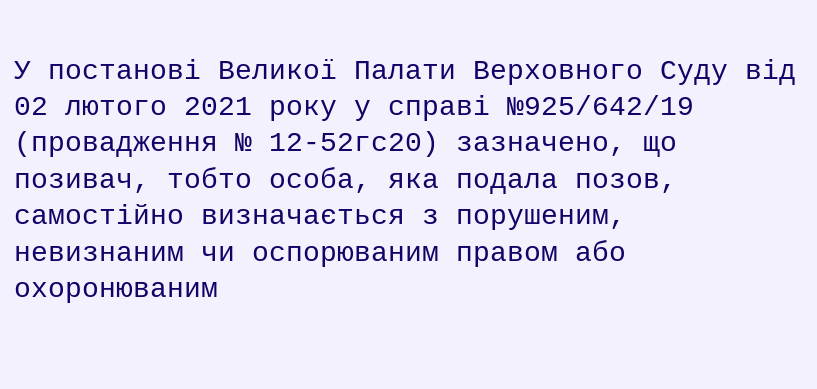У постанові Великої Палати Верховного Суду від 02 лютого 2021 року у справі №925/642/19 (провадження № 12-52гс20) зазначено, що позивач, тобто особа, яка подала позов, самостійно визначається з порушеним, невизнаним чи оспорюваним правом або охоронюваним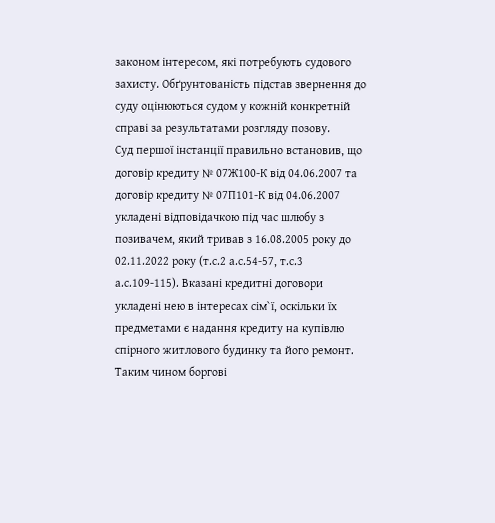законом інтересом, які потребують судового захисту. Обґрунтованість підстав звернення до суду оцінюються судом у кожній конкретній справі за результатами розгляду позову.
Суд першої інстанції правильно встановив, що договір кредиту № 07Ж100-К від 04.06.2007 та договір кредиту № 07П101-К від 04.06.2007 укладені відповідачкою під час шлюбу з позивачем, який тривав з 16.08.2005 року до 02.11.2022 року (т.с.2 а.с.54-57, т.с.3 а.с.109-115). Вказані кредитні договори укладені нею в інтересах сім`ї, оскільки їх предметами є надання кредиту на купівлю спірного житлового будинку та його ремонт. Таким чином боргові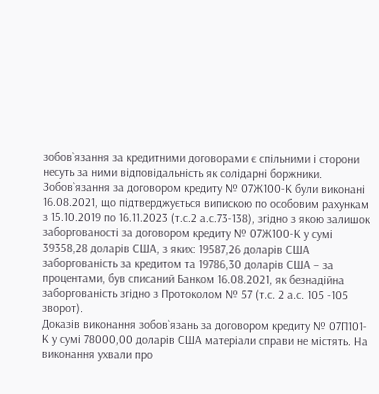зобов`язання за кредитними договорами є спільними і сторони несуть за ними відповідальність як солідарні боржники.
Зобов`язання за договором кредиту № 07Ж100-К були виконані 16.08.2021, що підтверджується випискою по особовим рахункам з 15.10.2019 по 16.11.2023 (т.с.2 а.с.73-138), згідно з якою залишок заборгованості за договором кредиту № 07Ж100-К у сумі 39358,28 доларів США, з яких: 19587,26 доларів США заборгованість за кредитом та 19786,30 доларів США – за процентами, був списаний Банком 16.08.2021, як безнадійна заборгованість згідно з Протоколом № 57 (т.с. 2 а.с. 105 -105 зворот).
Доказів виконання зобов`язань за договором кредиту № 07П101-К у сумі 78000,00 доларів США матеріали справи не містять. На виконання ухвали про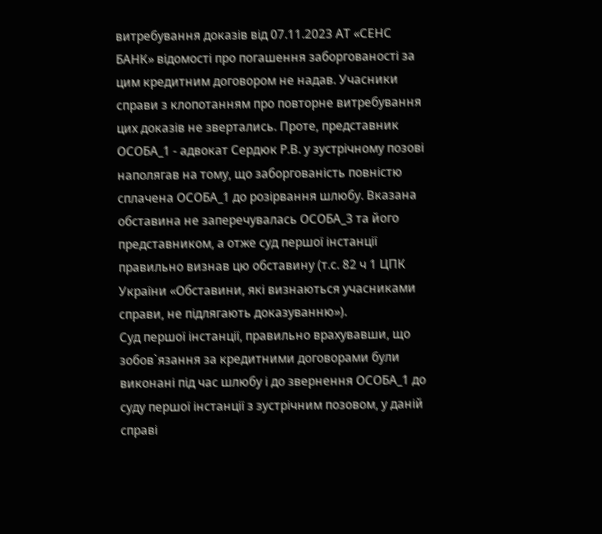витребування доказів від 07.11.2023 АТ «СЕНС БАНК» відомості про погашення заборгованості за цим кредитним договором не надав. Учасники справи з клопотанням про повторне витребування цих доказів не звертались. Проте, представник ОСОБА_1 - адвокат Сердюк Р.В. у зустрічному позові наполягав на тому, що заборгованість повністю сплачена ОСОБА_1 до розірвання шлюбу. Вказана обставина не заперечувалась ОСОБА_3 та його представником, а отже суд першої інстанції правильно визнав цю обставину (т.с. 82 ч 1 ЦПК України «Обставини, які визнаються учасниками справи, не підлягають доказуванню»).
Суд першої інстанції, правильно врахувавши, що зобов`язання за кредитними договорами були виконані під час шлюбу і до звернення ОСОБА_1 до суду першої інстанції з зустрічним позовом, у даній справі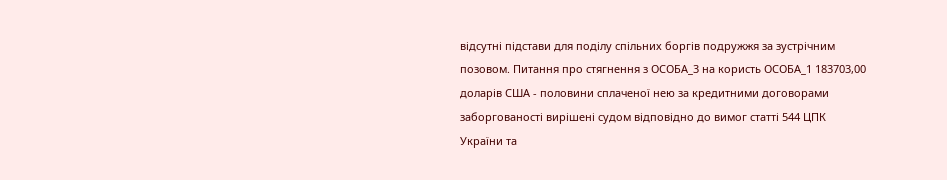відсутні підстави для поділу спільних боргів подружжя за зустрічним позовом. Питання про стягнення з ОСОБА_3 на користь ОСОБА_1 183703,00 доларів США - половини сплаченої нею за кредитними договорами заборгованості вирішені судом відповідно до вимог статті 544 ЦПК України та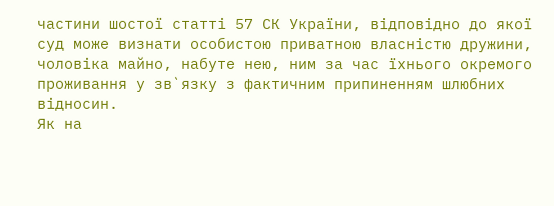частини шостої статті 57 СК України, відповідно до якої суд може визнати особистою приватною власністю дружини, чоловіка майно, набуте нею, ним за час їхнього окремого проживання у зв`язку з фактичним припиненням шлюбних відносин.
Як на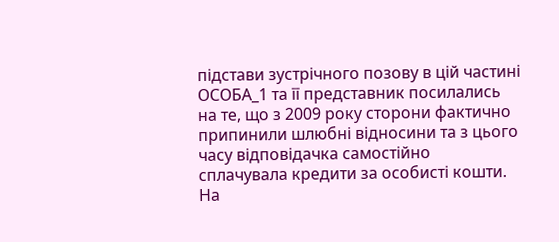підстави зустрічного позову в цій частині ОСОБА_1 та її представник посилались на те, що з 2009 року сторони фактично припинили шлюбні відносини та з цього часу відповідачка самостійно сплачувала кредити за особисті кошти.
На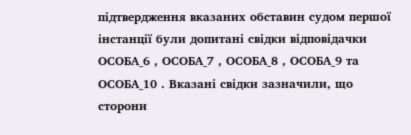підтвердження вказаних обставин судом першої інстанції були допитані свідки відповідачки ОСОБА_6 , ОСОБА_7 , ОСОБА_8 , ОСОБА_9 та ОСОБА_10 . Вказані свідки зазначили, що сторони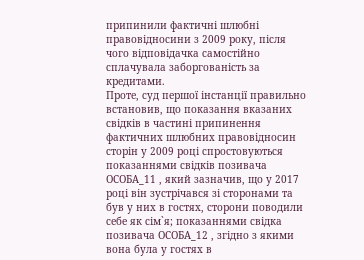припинили фактичні шлюбні правовідносини з 2009 року, після чого відповідачка самостійно сплачувала заборгованість за кредитами.
Проте, суд першої інстанції правильно встановив, що показання вказаних свідків в частині припинення фактичних шлюбних правовідносин сторін у 2009 році спростовуються показаннями свідків позивача ОСОБА_11 , який зазначив, що у 2017 році він зустрічався зі сторонами та був у них в гостях, сторони поводили себе як сім`я; показаннями свідка позивача ОСОБА_12 , згідно з якими вона була у гостях в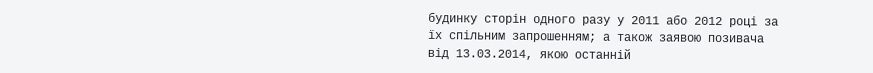будинку сторін одного разу у 2011 або 2012 році за їх спільним запрошенням; а також заявою позивача від 13.03.2014, якою останній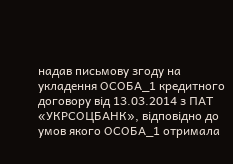надав письмову згоду на укладення ОСОБА_1 кредитного договору від 13.03.2014 з ПАТ «УКРСОЦБАНК», відповідно до умов якого ОСОБА_1 отримала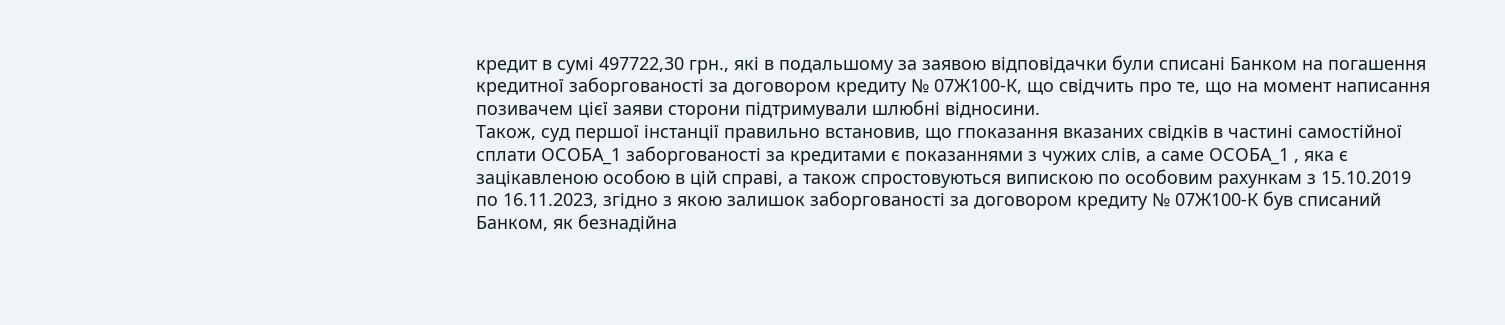кредит в сумі 497722,30 грн., які в подальшому за заявою відповідачки були списані Банком на погашення кредитної заборгованості за договором кредиту № 07Ж100-К, що свідчить про те, що на момент написання позивачем цієї заяви сторони підтримували шлюбні відносини.
Також, суд першої інстанції правильно встановив, що гпоказання вказаних свідків в частині самостійної сплати ОСОБА_1 заборгованості за кредитами є показаннями з чужих слів, а саме ОСОБА_1 , яка є зацікавленою особою в цій справі, а також спростовуються випискою по особовим рахункам з 15.10.2019 по 16.11.2023, згідно з якою залишок заборгованості за договором кредиту № 07Ж100-К був списаний Банком, як безнадійна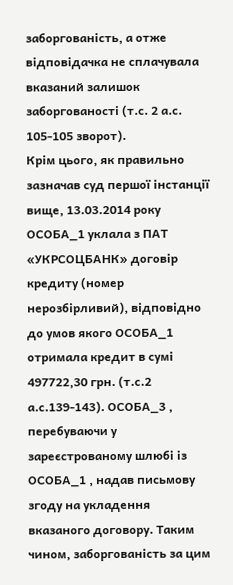заборгованість, а отже відповідачка не сплачувала вказаний залишок заборгованості (т.с. 2 а.с. 105-105 зворот).
Крім цього, як правильно зазначав суд першої інстанції вище, 13.03.2014 року ОСОБА_1 уклала з ПАТ «УКРСОЦБАНК» договір кредиту (номер нерозбірливий), відповідно до умов якого ОСОБА_1 отримала кредит в сумі 497722,30 грн. (т.с.2 а.с.139-143). ОСОБА_3 , перебуваючи у зареєстрованому шлюбі із ОСОБА_1 , надав письмову згоду на укладення вказаного договору. Таким чином, заборгованість за цим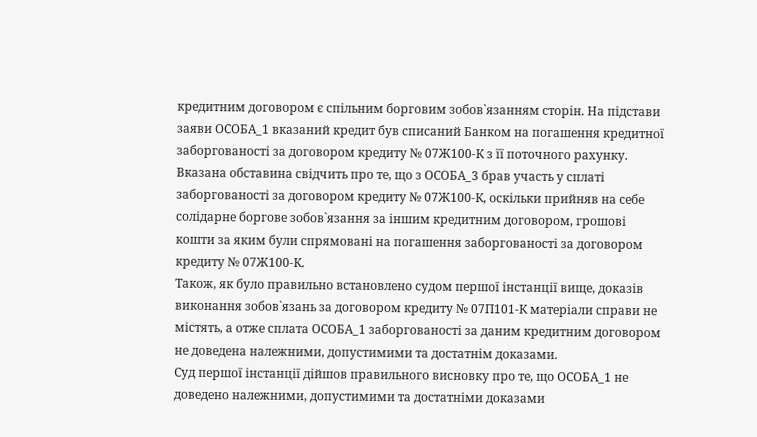кредитним договором є спільним борговим зобов`язанням сторін. На підстави заяви ОСОБА_1 вказаний кредит був списаний Банком на погашення кредитної заборгованості за договором кредиту № 07Ж100-К з її поточного рахунку. Вказана обставина свідчить про те, що з ОСОБА_3 брав участь у сплаті заборгованості за договором кредиту № 07Ж100-К, оскільки прийняв на себе солідарне боргове зобов`язання за іншим кредитним договором, грошові кошти за яким були спрямовані на погашення заборгованості за договором кредиту № 07Ж100-К.
Також, як було правильно встановлено судом першої інстанції вище, доказів виконання зобов`язань за договором кредиту № 07П101-К матеріали справи не містять, а отже сплата ОСОБА_1 заборгованості за даним кредитним договором не доведена належними, допустимими та достатнім доказами.
Суд першої інстанції дійшов правильного висновку про те, що ОСОБА_1 не доведено належними, допустимими та достатніми доказами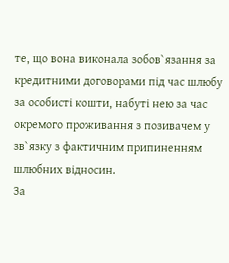те, що вона виконала зобов`язання за кредитними договорами під час шлюбу за особисті кошти, набуті нею за час окремого проживання з позивачем у зв`язку з фактичним припиненням шлюбних відносин.
За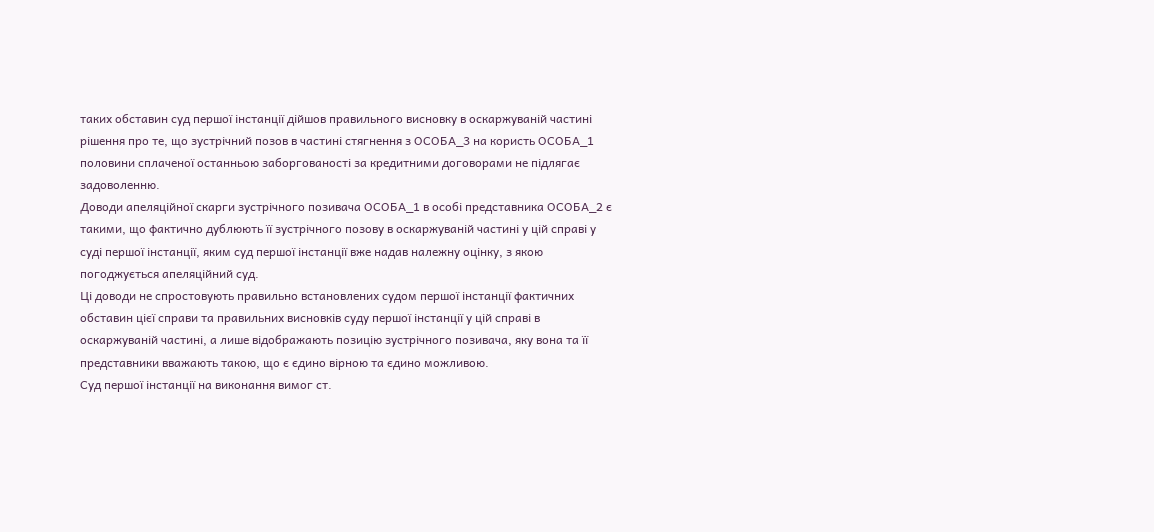таких обставин суд першої інстанції дійшов правильного висновку в оскаржуваній частині рішення про те, що зустрічний позов в частині стягнення з ОСОБА_3 на користь ОСОБА_1 половини сплаченої останньою заборгованості за кредитними договорами не підлягає задоволенню.
Доводи апеляційної скарги зустрічного позивача ОСОБА_1 в особі представника ОСОБА_2 є такими, що фактично дублюють її зустрічного позову в оскаржуваній частині у цій справі у суді першої інстанції, яким суд першої інстанції вже надав належну оцінку, з якою погоджується апеляційний суд.
Ці доводи не спростовують правильно встановлених судом першої інстанції фактичних обставин цієї справи та правильних висновків суду першої інстанції у цій справі в оскаржуваній частині, а лише відображають позицію зустрічного позивача, яку вона та її представники вважають такою, що є єдино вірною та єдино можливою.
Суд першої інстанції на виконання вимог ст.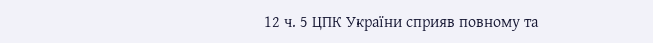12 ч. 5 ЦПК України сприяв повному та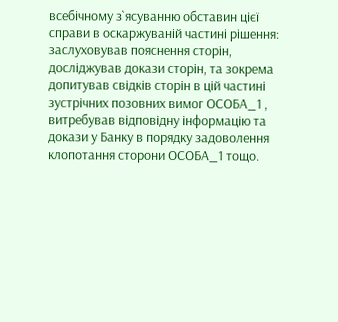всебічному з`ясуванню обставин цієї справи в оскаржуваній частині рішення: заслуховував пояснення сторін, досліджував докази сторін, та зокрема допитував свідків сторін в цій частині зустрічних позовних вимог ОСОБА_1 , витребував відповідну інформацію та докази у Банку в порядку задоволення клопотання сторони ОСОБА_1 тощо.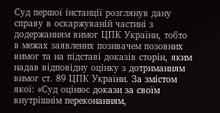Суд першої інстанції розглянув дану справу в оскаржуваній частині з додержанням вимог ЦПК України, тобто в межах заявлених позивачем позовних вимог та на підставі доказів сторін, яким надав відповідну оцінку з дотриманням вимог ст. 89 ЦПК України. За змістом якої: «Суд оцінює докази за своїм внутрішнім переконанням,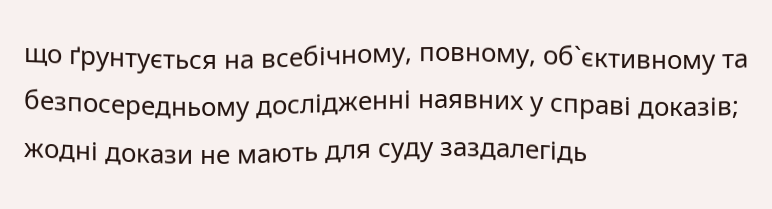що ґрунтується на всебічному, повному, об`єктивному та безпосередньому дослідженні наявних у справі доказів; жодні докази не мають для суду заздалегідь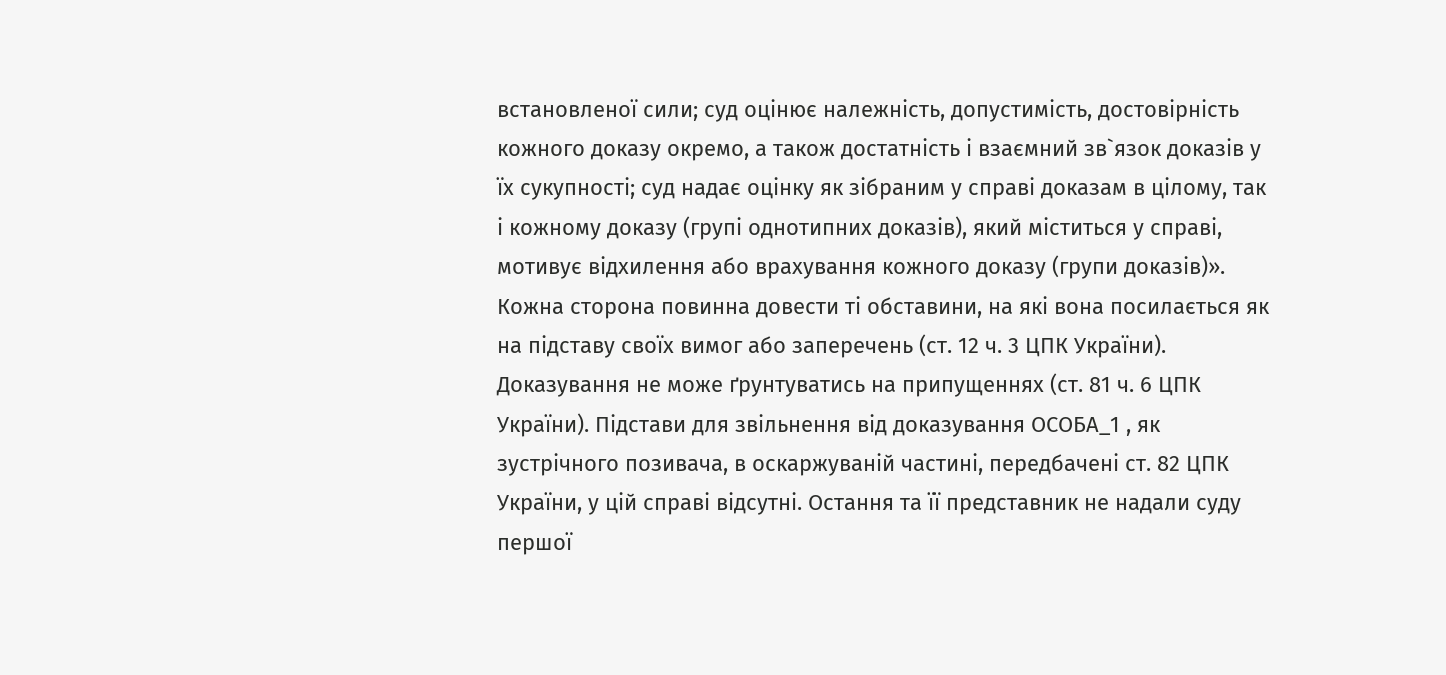встановленої сили; суд оцінює належність, допустимість, достовірність кожного доказу окремо, а також достатність і взаємний зв`язок доказів у їх сукупності; суд надає оцінку як зібраним у справі доказам в цілому, так і кожному доказу (групі однотипних доказів), який міститься у справі, мотивує відхилення або врахування кожного доказу (групи доказів)».
Кожна сторона повинна довести ті обставини, на які вона посилається як на підставу своїх вимог або заперечень (ст. 12 ч. 3 ЦПК України). Доказування не може ґрунтуватись на припущеннях (ст. 81 ч. 6 ЦПК України). Підстави для звільнення від доказування ОСОБА_1 , як зустрічного позивача, в оскаржуваній частині, передбачені ст. 82 ЦПК України, у цій справі відсутні. Остання та її представник не надали суду першої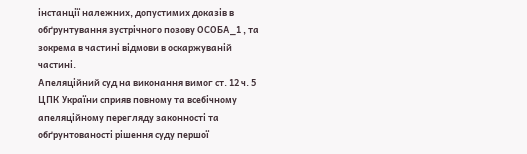інстанції належних, допустимих доказів в обґрунтування зустрічного позову ОСОБА_1 , та зокрема в частині відмови в оскаржуваній частині.
Апеляційний суд на виконання вимог ст. 12 ч. 5 ЦПК України сприяв повному та всебічному апеляційному перегляду законності та обґрунтованості рішення суду першої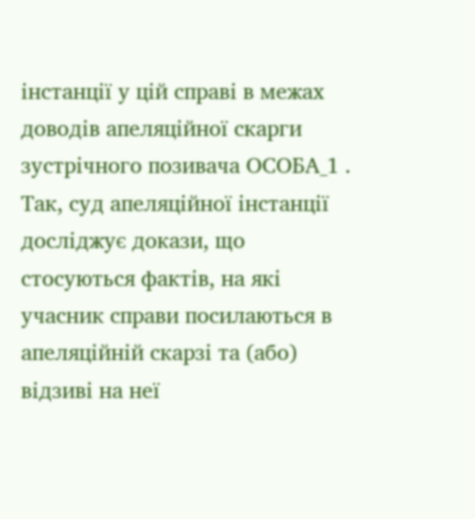інстанції у цій справі в межах доводів апеляційної скарги зустрічного позивача ОСОБА_1 . Так, суд апеляційної інстанції досліджує докази, що стосуються фактів, на які учасник справи посилаються в апеляційній скарзі та (або) відзиві на неї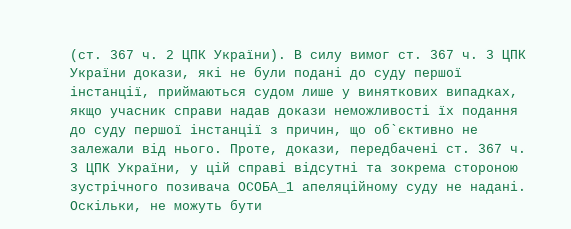(ст. 367 ч. 2 ЦПК України). В силу вимог ст. 367 ч. 3 ЦПК України докази, які не були подані до суду першої інстанції, приймаються судом лише у виняткових випадках, якщо учасник справи надав докази неможливості їх подання до суду першої інстанції з причин, що об`єктивно не залежали від нього. Проте, докази, передбачені ст. 367 ч. 3 ЦПК України, у цій справі відсутні та зокрема стороною зустрічного позивача ОСОБА_1 апеляційному суду не надані.
Оскільки, не можуть бути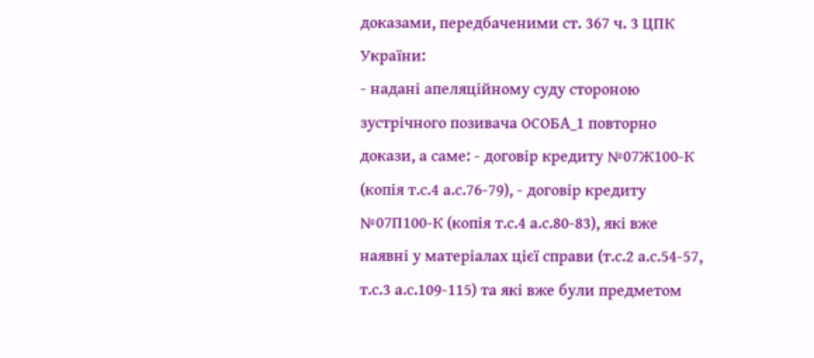доказами, передбаченими ст. 367 ч. 3 ЦПК України:
- надані апеляційному суду стороною зустрічного позивача ОСОБА_1 повторно докази, а саме: - договір кредиту №07Ж100-К (копія т.с.4 а.с.76-79), - договір кредиту №07П100-К (копія т.с.4 а.с.80-83), які вже наявні у матеріалах цієї справи (т.с.2 а.с.54-57, т.с.3 а.с.109-115) та які вже були предметом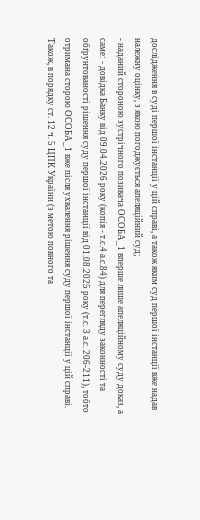дослідження в суді першої інстанції у цій справі, а також яким суд першої інстанції вже надав належну оцінку, з якою погоджується апеляційний суд;
- наданий стороною зустрічного позивача ОСОБА_1 вперше лише апеляційному суду доказ, а саме: - довідка Банку від 09.04.2026 року (копія - т.с.4 а.с.84) для перегляду законності та обґрунтованості рішення суду першої інстанції від 01.08.2025 року (т.с. 3 а.с. 206-211), тобто отримана сторою ОСОБА_1 вже після ухвалення рішення суду першої інстанції у цій справі.
Також, в порядку ст. 12 ч. 5 ЦПК України (з метою повного та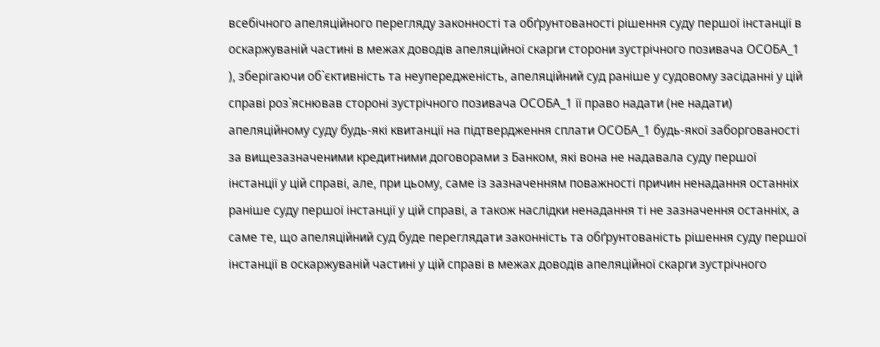всебічного апеляційного перегляду законності та обґрунтованості рішення суду першої інстанції в оскаржуваній частині в межах доводів апеляційної скарги сторони зустрічного позивача ОСОБА_1 ), зберігаючи об`єктивність та неупередженість, апеляційний суд раніше у судовому засіданні у цій справі роз`яснював стороні зустрічного позивача ОСОБА_1 її право надати (не надати) апеляційному суду будь-які квитанції на підтвердження сплати ОСОБА_1 будь-якої заборгованості за вищезазначеними кредитними договорами з Банком, які вона не надавала суду першої інстанції у цій справі, але, при цьому, саме із зазначенням поважності причин ненадання останніх раніше суду першої інстанції у цій справі, а також наслідки ненадання ті не зазначення останніх, а саме те, що апеляційний суд буде переглядати законність та обґрунтованість рішення суду першої інстанції в оскаржуваній частині у цій справі в межах доводів апеляційної скарги зустрічного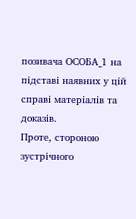позивача ОСОБА_1 на підставі наявних у цій справі матеріалів та доказів.
Проте, стороною зустрічного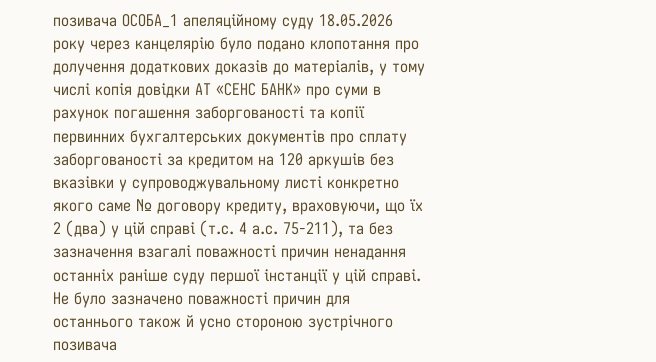позивача ОСОБА_1 апеляційному суду 18.05.2026 року через канцелярію було подано клопотання про долучення додаткових доказів до матеріалів, у тому числі копія довідки АТ «СЕНС БАНК» про суми в рахунок погашення заборгованості та копії первинних бухгалтерських документів про сплату заборгованості за кредитом на 120 аркушів без вказівки у супроводжувальному листі конкретно якого саме № договору кредиту, враховуючи, що їх 2 (два) у цій справі (т.с. 4 а.с. 75-211), та без зазначення взагалі поважності причин ненадання останніх раніше суду першої інстанції у цій справі.
Не було зазначено поважності причин для останнього також й усно стороною зустрічного позивача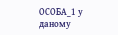ОСОБА_1 у даному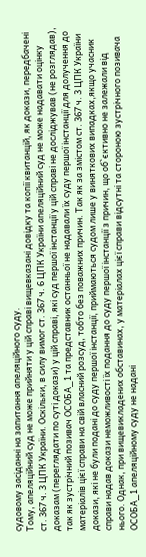судовому засіданні на запитання апеляційного суду.
Тому, апеляційний суд не може прийняти у цій справі вищевказані довідку та копії квитанцій, як докази, передбачені ст. 367 ч. 3 ЦПК України. Оскільки, в силу вимог ст. 367 ч. 6 ЦПК України апеляційний суд не може надавати оцінку доказам (переглядати по суті докази) у цій справі, які суд першої інстанції у цій справі не досліджував (не розглядав), так як зустрічний позивач ОСОБА_1 та представник останньої не надавали їх суду першої інстанції для долучення до матеріалів цієї справи на свій власний розсуд, тобто без поважних причин. Так як за змістом ст. 367 ч. 3 ЦПК України докази, які не були подані до суду першої інстанції, приймаються судом лише у виняткових випадках,якщо учасник справи надав докази неможливості їх подання до суду першої інстанції з причин, що об`єктивно не залежали від нього. Однак, при вищевикладених обставинах, у матеріалах цієї справи відсутні та стороною зустрічного позивача ОСОБА_1 апеляційному суду не надані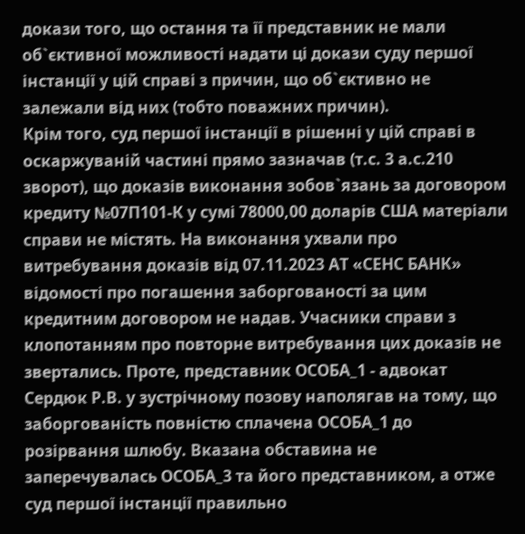докази того, що остання та її представник не мали об`єктивної можливості надати ці докази суду першої інстанції у цій справі з причин, що об`єктивно не залежали від них (тобто поважних причин).
Крім того, суд першої інстанції в рішенні у цій справі в оскаржуваній частині прямо зазначав (т.с. 3 а.с.210 зворот), що доказів виконання зобов`язань за договором кредиту №07П101-К у сумі 78000,00 доларів США матеріали справи не містять. На виконання ухвали про витребування доказів від 07.11.2023 АТ «СЕНС БАНК» відомості про погашення заборгованості за цим кредитним договором не надав. Учасники справи з клопотанням про повторне витребування цих доказів не звертались. Проте, представник ОСОБА_1 - адвокат Сердюк Р.В. у зустрічному позову наполягав на тому, що заборгованість повністю сплачена ОСОБА_1 до розірвання шлюбу. Вказана обставина не заперечувалась ОСОБА_3 та його представником, а отже суд першої інстанції правильно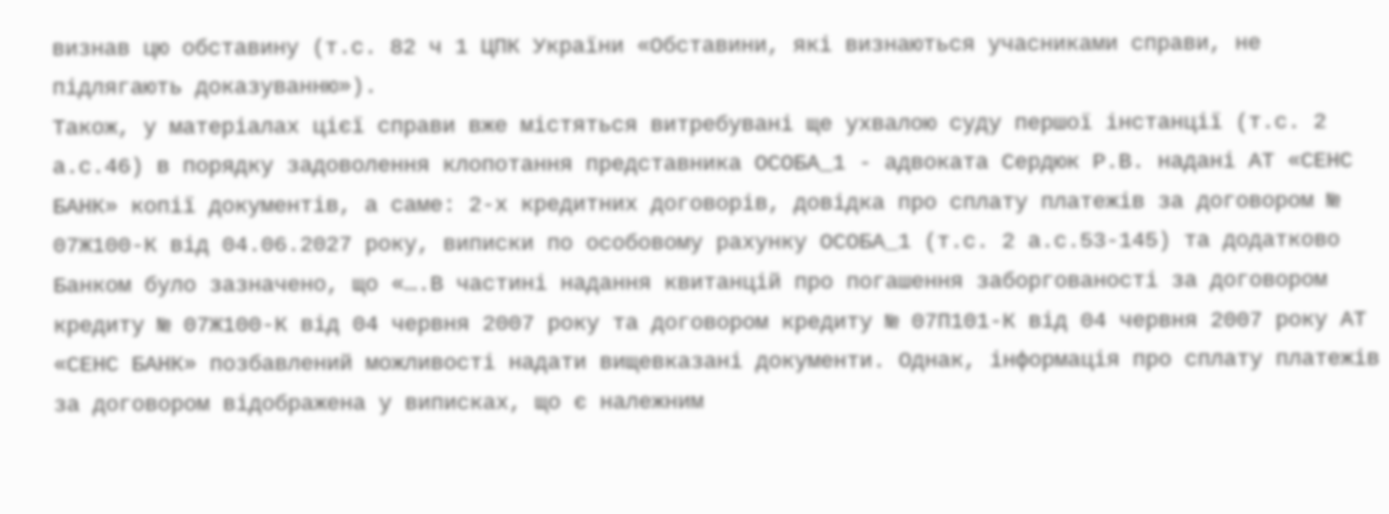визнав цю обставину (т.с. 82 ч 1 ЦПК України «Обставини, які визнаються учасниками справи, не підлягають доказуванню»).
Також, у матеріалах цієї справи вже містяться витребувані ще ухвалою суду першої інстанції (т.с. 2 а.с.46) в порядку задоволення клопотання представника ОСОБА_1 - адвоката Сердюк Р.В. надані АТ «СЕНС БАНК» копії документів, а саме: 2-х кредитних договорів, довідка про сплату платежів за договором № 07Ж100-К від 04.06.2027 року, виписки по особовому рахунку ОСОБА_1 (т.с. 2 а.с.53-145) та додатково Банком було зазначено, що «….В частині надання квитанцій про погашення заборгованості за договором кредиту № 07Ж100-К від 04 червня 2007 року та договором кредиту № 07П101-К від 04 червня 2007 року АТ «СЕНС БАНК» позбавлений можливості надати вищевказані документи. Однак, інформація про сплату платежів за договором відображена у виписках, що є належним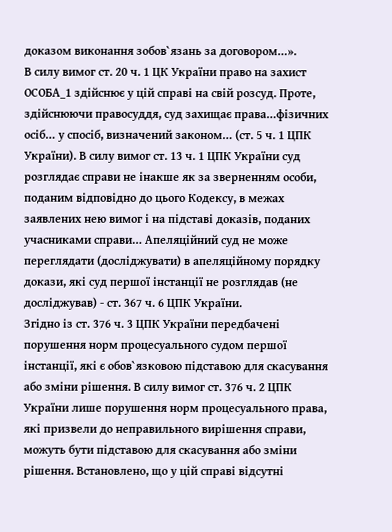доказом виконання зобов`язань за договором…».
В силу вимог ст. 20 ч. 1 ЦК України право на захист ОСОБА_1 здійснює у цій справі на свій розсуд. Проте, здійснюючи правосуддя, суд захищає права…фізичних осіб… у спосіб, визначений законом… (ст. 5 ч. 1 ЦПК України). В силу вимог ст. 13 ч. 1 ЦПК України суд розглядає справи не інакше як за зверненням особи, поданим відповідно до цього Кодексу, в межах заявлених нею вимог і на підставі доказів, поданих учасниками справи… Апеляційний суд не може переглядати (досліджувати) в апеляційному порядку докази, які суд першої інстанції не розглядав (не досліджував) - ст. 367 ч. 6 ЦПК України.
Згідно із ст. 376 ч. 3 ЦПК України передбачені порушення норм процесуального судом першої інстанції, які є обов`язковою підставою для скасування або зміни рішення. В силу вимог ст. 376 ч. 2 ЦПК України лише порушення норм процесуального права, які призвели до неправильного вирішення справи, можуть бути підставою для скасування або зміни рішення. Встановлено, що у цій справі відсутні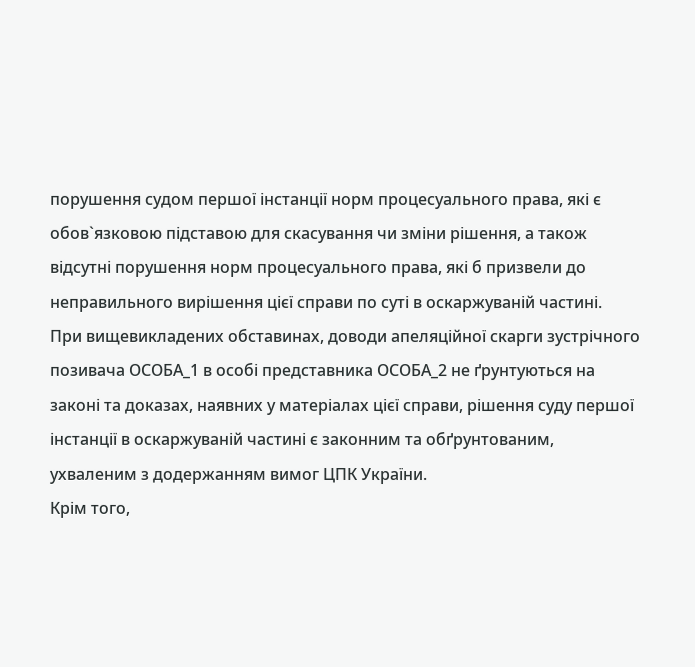порушення судом першої інстанції норм процесуального права, які є обов`язковою підставою для скасування чи зміни рішення, а також відсутні порушення норм процесуального права, які б призвели до неправильного вирішення цієї справи по суті в оскаржуваній частині.
При вищевикладених обставинах, доводи апеляційної скарги зустрічного позивача ОСОБА_1 в особі представника ОСОБА_2 не ґрунтуються на законі та доказах, наявних у матеріалах цієї справи, рішення суду першої інстанції в оскаржуваній частині є законним та обґрунтованим, ухваленим з додержанням вимог ЦПК України.
Крім того,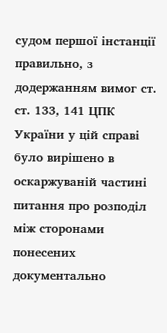судом першої інстанції правильно, з додержанням вимог ст. ст. 133, 141 ЦПК України у цій справі було вирішено в оскаржуваній частині питання про розподіл між сторонами понесених документально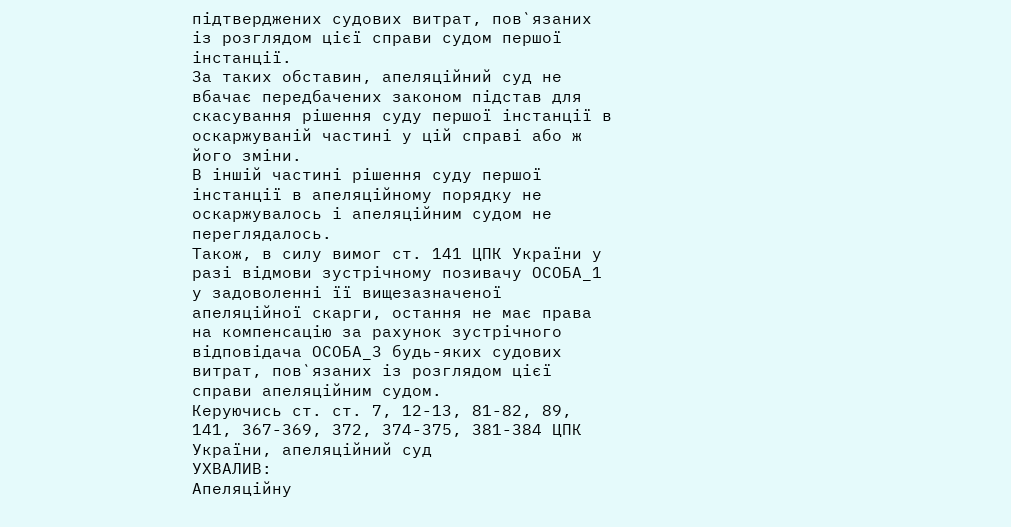підтверджених судових витрат, пов`язаних із розглядом цієї справи судом першої інстанції.
За таких обставин, апеляційний суд не вбачає передбачених законом підстав для скасування рішення суду першої інстанції в оскаржуваній частині у цій справі або ж його зміни.
В іншій частині рішення суду першої інстанції в апеляційному порядку не оскаржувалось і апеляційним судом не переглядалось.
Також, в силу вимог ст. 141 ЦПК України у разі відмови зустрічному позивачу ОСОБА_1 у задоволенні її вищезазначеної апеляційної скарги, остання не має права на компенсацію за рахунок зустрічного відповідача ОСОБА_3 будь-яких судових витрат, пов`язаних із розглядом цієї справи апеляційним судом.
Керуючись ст. ст. 7, 12-13, 81-82, 89, 141, 367-369, 372, 374-375, 381-384 ЦПК України, апеляційний суд
УХВАЛИВ:
Апеляційну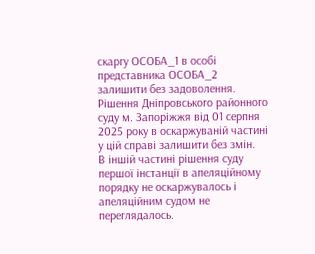скаргу ОСОБА_1 в особі представника ОСОБА_2 залишити без задоволення.
Рішення Дніпровського районного суду м. Запоріжжя від 01 серпня 2025 року в оскаржуваній частині у цій справі залишити без змін.
В іншій частині рішення суду першої інстанції в апеляційному порядку не оскаржувалось і апеляційним судом не переглядалось.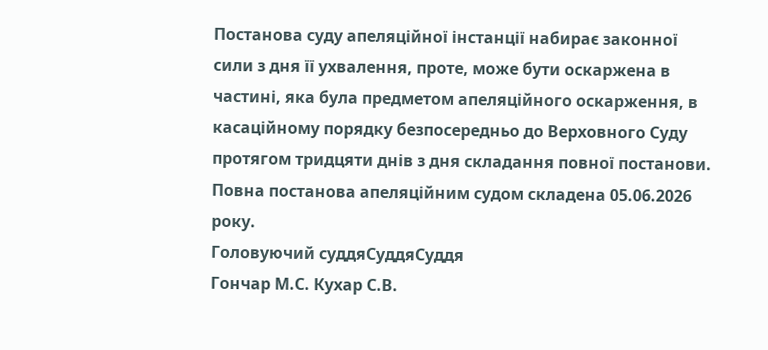Постанова суду апеляційної інстанції набирає законної сили з дня її ухвалення, проте, може бути оскаржена в частині, яка була предметом апеляційного оскарження, в касаційному порядку безпосередньо до Верховного Суду протягом тридцяти днів з дня складання повної постанови.
Повна постанова апеляційним судом складена 05.06.2026 року.
Головуючий суддяСуддяСуддя
Гончар М.С. Кухар С.В.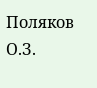Поляков О.З.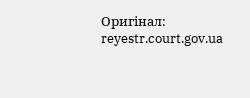Оригінал: reyestr.court.gov.ua